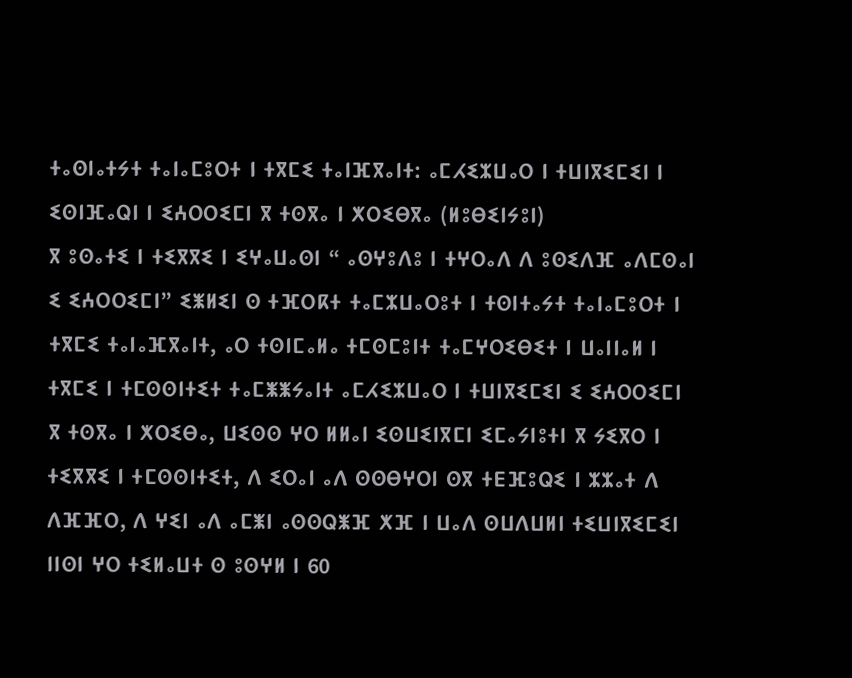ⵜⴰⵙⵏⴰⵜⵢⵜ ⵜⴰⵏⴰⵎⵓⵔⵜ ⵏ ⵜⴳⵎⵉ ⵜⴰⵏⴼⴳⴰⵏⵜ: ⴰⵎⵃⵉⵣⵡⴰⵔ ⵏ ⵜⵡⵏⴳⵉⵎⵉⵏ ⵏ ⵉⵙⵏⴼⴰⵕⵏ ⵏ ⵉⵄⵔⵔⵉⵎⵏ ⴳ ⵜⵙⴳⴰ ⵏ ⵅⵔⵉⴱⴳⴰ (ⵍⵓⴱⵉⵏⵢⵓⵏ)
ⴳ ⵓⵙⴰⵜⵉ ⵏ ⵜⵉⴳⴳⵉ ⵏ ⵉⵖⴰⵡⴰⵙⵏ “ ⴰⵙⵖⵓⴷⵓ ⵏ ⵜⵖⵔⴰⴷ ⴷ ⵓⵙⵉⴷⴼ ⴰⴷⵎⵙⴰⵏ ⵉ ⵉⵄⵔⵔⵉⵎⵏ” ⵉⵥⵍⵉⵏ ⵙ ⵜⴼⵔⴽⵜ ⵜⴰⵎⵣⵡⴰⵔⵓⵜ ⵏ ⵜⵙⵏⵜⴰⵢⵜ ⵜⴰⵏⴰⵎⵓⵔⵜ ⵏ ⵜⴳⵎⵉ ⵜⴰⵏⴰⴼⴳⴰⵏⵜ, ⴰⵔ ⵜⵙⵏⵎⴰⵍⴰ ⵜⵎⵙⵎⵓⵏⵜ ⵜⴰⵎⵖⵔⵉⴱⵉⵜ ⵏ ⵡⴰⵏⵏⴰⵍ ⵏ ⵜⴳⵎⵉ ⵏ ⵜⵎⵙⵙⵏⵜⵉⵜ ⵜⴰⵎⵥⵥⵢⴰⵏⵜ ⴰⵎⵃⵉⵣⵡⴰⵔ ⵏ ⵜⵡⵏⴳⵉⵎⵉⵏ ⵉ ⵉⵄⵔⵔⵉⵎⵏ ⴳ ⵜⵙⴳⴰ ⵏ ⵅⵔⵉⴱⴰ, ⵡⵉⵙⵙ ⵖⵔ ⵍⵍⴰⵏ ⵉⵙⵡⵉⵏⴳⵎⵏ ⵉⵎⴰⵢⵏⵓⵜⵏ ⴳ ⵢⵉⴳⵔ ⵏ ⵜⵉⴳⴳⵉ ⵏ ⵜⵎⵙⵙⵏⵜⵉⵜ, ⴷ ⵉⵔⴰⵏ ⴰⴷ ⵙⵙⴱⵖⵔⵏ ⵙⴳ ⵜⴹⴼⵓⵕⵉ ⵏ ⵣⵣⴰⵜ ⴷ ⴷⴼⴼⵔ, ⴷ ⵖⵉⵏ ⴰⴷ ⴰⵎⵥⵏ ⴰⵙⵙⵕⵥⴼ ⵅⴼ ⵏ ⵡⴰⴷ ⵙⵡⴷⵡⵍⵏ ⵜⵉⵡⵏⴳⵉⵎⵉⵏ ⵏⵏⵙⵏ ⵖⵔ ⵜⵉⵍⴰⵡⵜ ⵙ ⵓⵙⵖⵍ ⵏ 60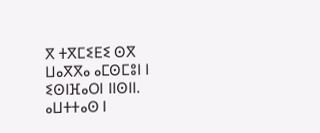ⴳ ⵜⴳⵎⵉⴹⵉ ⵙⴳ ⵡⴰⴳⴳⴰ ⴰⵎⵙⵎⵓⵏ ⵏ ⵉⵙⵏⴼⴰⵔⵏ ⵏⵏⵙⵏⵏ. ⴰⵡⵜⵜⴰⵙ ⵏ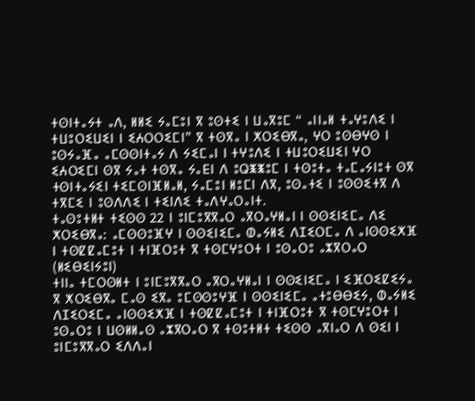ⵜⵙⵏⵜⴰⵢⵜ ⴰⴷ, ⵍⵍⵉ ⵢⴰⵎⵓⵏ ⴳ ⵓⵙⵜⵉ ⵏ ⵡⴰⴳⵓⵎ “ ⴰⵏⵏⴰⵍ ⵜⴰⵖⵓⴷⵉ ⵏ ⵜⵡⵓⵔⵉⵡⵉⵏ ⵏ ⵉⵄⵔⵔⵉⵎⵏ” ⴳ ⵜⵙⴳⴰ ⵏ ⵅⵔⵉⴱⴳⴰ, ⵖⵔ ⵓⵙⴱⵖⵙ ⵏ ⵓⵙⵢⴰⴼⴰ ⴰⵎⵙⵙⵏⵜⴰⵢ ⴷ ⵢⵉⵎⴰⵏ ⵏ ⵜⵖⵓⴷⵉ ⵏ ⵜⵡⵓⵔⵉⵡⵉⵏ ⵖⵔ ⵉⵄⵔⵉⵎⵏ ⵙⴳ ⵢⴰⵜ ⵜⵙⴳⴰ ⵢⴰⴹⵏ ⴷ ⵓⵕⵥⵥⵓⵎ ⵏ ⵜⵙⵓⵜⴰ ⵜⴰⵎⴰⵢⵏⵓⵜ ⵙⴳ ⵜⵙⵏⵜⴰⵢⵉⵏ ⵜⵉⵎⵙⵏⴼⵍⴰⵍ, ⵢⴰⵎⵓⵏ ⵍⵓⵎⵏ ⴷⴳ, ⵓⵙⴰⵜⵉ ⵏ ⵓⵙⵙⵉⵜⴳ ⴷ ⵜⴳⵎⵉ ⵏ ⵓⵙⴷⴷⵉ ⵏ ⵜⵉⵏⴷⵉ ⵜⴰⴷⵖⴰⵔⴰⵏⵜ.
ⵜⴰⵙⵓⵜⵍⵜ ⵜⵉⵙⵙ 22 ⵏ ⵓⵏⵎⵓⴳⴳⴰⵔ ⴰⴳⵔⴰⵖⵍⴰⵏ ⵏ ⵙⵙⵉⵏⵉⵎⴰ ⴷⵉ ⵅⵔⵉⴱⴳⴰ: ⴰⵎⵙⵙⵓⴼⵖ ⵏ ⵙⵙⵉⵏⵉⵎⴰ ⵀⴰⵢⵍⵉ ⴷⵊⵉⵔⵎⴰ ⴷ ⴰⵏⵙⵙⵉⵅⴼ ⵏ ⵜⵙⵇⵇⴰⵎⵓⵜ ⵏ ⵜⵏⴼⵔⵓⵜ ⴳ ⵜⵙⵎⵖⵓⵔⵜ ⵏ ⵓⵙⴰⵔⵓ ⴰⵣⴳⵔⴰⵔ (ⵍⵉⴱⵉⵏⵢⵓⵏ)
ⵜⵏⵏⴰ ⵜⵎⵔⵙⵍⵜ ⵏ ⵓⵏⵎⵓⴳⴳⴰⵔ ⴰⴳⵔⴰⵖⵍⴰⵏ ⵏ ⵙⵙⵉⵏⵉⵎⴰ ⵏ ⵉⴼⵔⵉⵇⵉⵢⴰ ⴳ ⵅⵔⵉⴱⴳⴰ ⵎⴰⵙ ⵉⴳⴰ ⵓⵎⵙⵙⵓⵖⴼ ⵏ ⵙⵙⵉⵏⵉⵎⴰ ⴰⵜⵓⴱⴱⵉⵢ, ⵀⴰⵢⵍⵉ ⴷⵊⵉⵔⵉⵎⴰ ⴰⵏⵙⵙⵉⵅⴼ ⵏ ⵜⵙⵇⵇⴰⵎⵓⵜ ⵏ ⵜⵏⴼⵔⵓⵜ ⴳ ⵜⵙⵎⵖⵓⵔⵜ ⵏ ⵓⵙⴰⵔⵓ ⵏ ⵡⵙⵍⵍⴰⵙ ⴰⵣⴳⵔⴰⵔ ⴳ ⵜⵙⵓⵜⵍⵜ ⵜⵉⵙⵙ ⴰⴳⵏⴰⵔ ⴷ ⵙⵉⵏ ⵏ ⵓⵏⵎⵓⴳⴳⴰⵔ ⵉⴷⴷⴰⵏ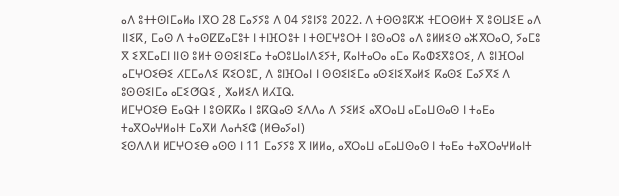ⴰⴷ ⵓⵜⵜⵙⵏⵎⴰⵍⴰ ⵏⴳⵔ 28 ⵎⴰⵢⵢⵓ ⴷ 04 ⵢⵓⵏⵢⵓ 2022. ⴷ ⵜⵙⵙⵓⴽⵣ ⵜⵎⵔⵙⵍⵜ ⴳ ⵓⵙⵡⵉⴹ ⴰⴷ ⵏⵏⵉⴽ, ⵎⴰⵙ ⴷ ⵜⴰⵙⵇⵇⴰⵎⵓⵜ ⵏ ⵜⵏⴼⵔⵓⵜ ⵏ ⵜⵙⵎⵖⵓⵔⵜ ⵏ ⵓⵙⴰⵔⵓ ⴰⴷ ⵓⵍⵍⵉⵙ ⴰⵣⴳⵔⴰⵔ, ⵢⴰⵎⵓ ⴳ ⵉⴳⵎⴰⵎⵏ ⵏⵏⵙ ⵓⵍⵜ ⵙⵙⵉⵏⵉⵎⴰ ⵜⴰⵔⵓⵡⴰⵏⴷⵉⵢⵜ, ⴽⴰⵏⵜⴰⵔⴰ ⴰⵎⴰ ⴽⴰⵀⵉⴳⵓⵔⵉ, ⴷ ⵓⵏⴼⵔⴰⵏ ⴰⵎⵖⵔⵉⴱⵉ ⵃⵎⵎⴰⴷⵉ ⴽⵉⵔⵓⵎ, ⴷ ⵓⵏⴼⵔⴰⵏ ⵏ ⵙⵙⵉⵏⵉⵎⴰ ⴰⵙⵉⵏⵉⴳⴰⵍⵉ ⴽⴰⵙⵉ ⵎⴰⵢⴳⵉ ⴷ ⵓⵙⵙⵉⵏⵎⴰ ⴰⵎⵉⵚⵕⵉ , ⵅⴰⵍⵉⴷ ⵍⵃⵊⵕ.
ⵍⵎⵖⵔⵉⴱ ⴹⴰⵕⵜ ⵏ ⵓⵙⴽⴽⴰ ⵏ ⵓⴽⵕⴰⵙ ⵉⴷⴷⴰ ⴷ ⵢⵉⵍⵉ ⴰⴳⵔⴰⵡ ⴰⵎⴰⵡⵙⴰⵙ ⵏ ⵜⴰⴹⴰ ⵜⴰⴳⵔⴰⵖⵍⴰⵏⵜ ⵎⴰⴳⵍ ⴷⴰⵄⵉⵛ (ⵍⴱⴰⵢⴰⵏ)
ⵉⵙⴷⴷⵍ ⵍⵎⵖⵔⵉⴱ ⴰⵙⵙ ⵏ 11 ⵎⴰⵢⵢⵓ ⴳ ⵏⵍⵍⴰ, ⴰⴳⵔⴰⵡ ⴰⵎⴰⵡⵙⴰⵙ ⵏ ⵜⴰⴹⴰ ⵜⴰⴳⵔⴰⵖⵍⴰⵏⵜ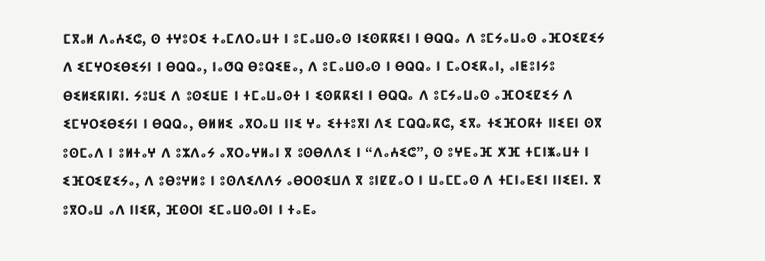ⵎⴳⴰⵍ ⴷⴰⵄⵉⵛ, ⵙ ⵜⵖⵓⵔⵉ ⵜⴰⵎⴷⵔⴰⵡⵜ ⵏ ⵓⵎⴰⵡⵙⴰⵙ ⵏⵉⵙⴽⴽⵉⵏ ⵏ ⴱⵕⵕⴰ ⴷ ⵓⵎⵢⴰⵡⴰⵙ ⴰⴼⵔⵉⵇⵉⵢ ⴷ ⵉⵎⵖⵔⵉⴱⵉⵢⵏ ⵏ ⴱⵕⵕⴰ, ⵏⴰⵚⵕ ⴱⵓⵕⵉⵟⴰ, ⴷ ⵓⵎⴰⵡⵙⴰⵙ ⵏ ⴱⵕⵕⴰ ⵏ ⵎⴰⵔⵉⴽⴰⵏ, ⴰⵏⵟⵓⵏⵢⵓ ⴱⵉⵍⵉⴽⵏⴽⵏ. ⵢⵓⵡⵉ ⴷ ⵓⵙⵉⵡⴹ ⵏ ⵜⵎⴰⵡⴰⵙⵜ ⵏ ⵉⵙⴽⴽⵉⵏ ⵏ ⴱⵕⵕⴰ ⴷ ⵓⵎⵢⴰⵡⴰⵙ ⴰⴼⵔⵉⵇⵉⵢ ⴷ ⵉⵎⵖⵔⵉⴱⵉⵢⵏ ⵏ ⴱⵕⵕⴰ, ⴱⵍⵍⵉ ⴰⴳⵔⴰⵡ ⵏⵏⵉ ⵖⴰ ⵉⵜⵜⵓⴳⵏ ⴷⵉ ⵎⵕⵕⴰⴽⵛ, ⵉⴳⴰ ⵜⵉⴼⵔⴽⵜ ⵏⵏⵉⴹⵏ ⵙⴳ ⵓⵙⵎⴰⴷ ⵏ ⵓⵍⵜⴰⵖ ⴷ ⵓⵣⴷⴰⵢ ⴰⴳⵔⴰⵖⵍⴰⵏ ⴳ ⵓⵙⴱⴷⴷⵉ ⵏ “ⴷⴰⵄⵉⵛ”, ⵙ ⵓⵖⴹⴰⴼ ⵅⴼ ⵜⵎⵏⵥⴰⵡⵜ ⵏ ⵉⴼⵔⵉⵇⵉⵢⴰ, ⴷ ⵓⴱⵓⵖⵍⵓ ⵏ ⵓⵙⴷⵉⴷⴷⵢ ⴰⴱⵔⵙⵉⵡⴷ ⴳ ⵓⵏⵇⵇⴰⵔ ⵏ ⵡⴰⵎⵎⴰⵙ ⴷ ⵜⵎⵏⴰⴹⵉⵏ ⵏⵏⵉⴹⵏ. ⴳ ⵓⴳⵔⴰⵡ ⴰⴷ ⵏⵏⵉⴽ, ⴼⵙⵔⵏ ⵉⵎⴰⵡⵙⴰⵙⵏ ⵏ ⵜⴰⴹⴰ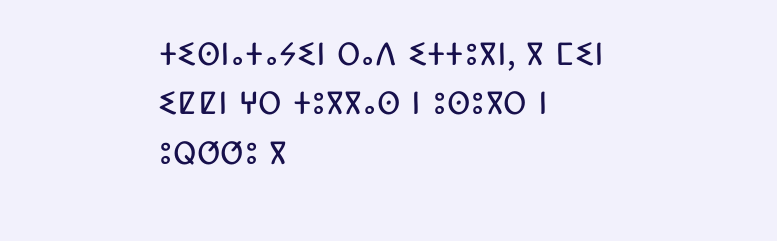ⵜⵉⵙⵏⴰⵜⴰⵢⵉⵏ ⵔⴰⴷ ⵉⵜⵜⵓⴳⵏ, ⴳ ⵎⵉⵏ ⵉⵇⵇⵏ ⵖⵔ ⵜⵓⴳⴳⴰⵙ ⵏ ⵓⵙⵓⴳⵔ ⵏ ⵓⵕⵚⵚⵓ ⴳ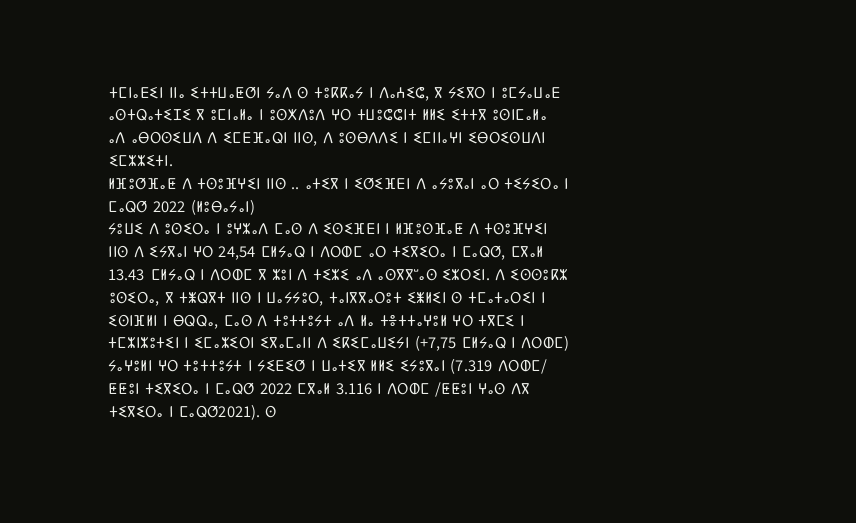ⵜⵎⵏⴰⴹⵉⵏ ⵏⵏⴰ ⵉⵜⵜⵡⴰⵟⵚⵏ ⵢⴰⴷ ⵙ ⵜⵓⴽⴽⴰⵢ ⵏ ⴷⴰⵄⵉⵛ, ⴳ ⵢⵉⴳⵔ ⵏ ⵓⵎⵢⴰⵡⴰⴹ ⴰⵙⵜⵕⴰⵜⵉⵊⵉ ⴳ ⵓⵎⵏⴰⵍⴰ ⵏ ⵓⵙⵅⴷⵓⴷ ⵖⵔ ⵜⵡⵓⵛⵛⵏⵜ ⵍⵍⵉ ⵉⵜⵜⴳ ⵓⵙⵏⵎⴰⵍⴰ ⴰⴷ ⴰⴱⵔⵙⵉⵡⴷ ⴷ ⵉⵎⴹⴼⴰⵕⵏ ⵏⵏⵙ, ⴷ ⵓⵙⴱⴷⴷⵉ ⵏ ⵉⵎⵏⵏⴰⵖⵏ ⵉⴱⵔⵉⵙⵡⴷⵏ ⵉⵎⵣⵣⵉⵜⵏ.
ⵍⴼⵓⵚⴼⴰⵟ ⴷ ⵜⵙⵓⴼⵖⵉⵏ ⵏⵏⵙ .. ⴰⵜⵉⴳ ⵏ ⵉⵚⵉⴼⴹⵏ ⴷ ⴰⵢⵓⴳⴰⵏ ⴰⵔ ⵜⵉⵢⵉⵔⴰ ⵏ ⵎⴰⵕⵚ 2022 (ⵍⵓⴱⴰⵢⴰⵏ)
ⵢⵓⵡⵉ ⴷ ⵓⵙⵉⵔⴰ ⵏ ⵓⵖⵣⴰⴷ ⵎⴰⵙ ⴷ ⵉⵙⵉⴼⴹⵏ ⵏ ⵍⴼⵓⵙⴼⴰⵟ ⴷ ⵜⵙⵓⴼⵖⵉⵏ ⵏⵏⵙ ⴷ ⵉⵢⴳⴰⵏ ⵖⵔ 24,54 ⵎⵍⵢⴰⵕ ⵏ ⴷⵔⵀⵎ ⴰⵔ ⵜⵉⴳⵉⵔⴰ ⵏ ⵎⴰⵕⵚ, ⵎⴳⴰⵍ 13.43 ⵎⵍⵢⴰⵕ ⵏ ⴷⵔⵀⵎ ⴳ ⵣⵓⵏ ⴷ ⵜⵉⵣⵉ ⴰⴷ ⴰⵙⴳⴳⵯⴰⵙ ⵉⵣⵔⵉⵏ. ⴷ ⵉⵙⵙⵓⴽⵣ ⵓⵙⵉⵔⴰ, ⴳ ⵜⵥⵕⴳⵜ ⵏⵏⵙ ⵏ ⵡⴰⵢⵢⵓⵔ, ⵜⴰⵏⴳⴳⴰⵔⵓⵜ ⵉⵥⵍⵉⵏ ⵙ ⵜⵎⴰⵜⴰⵔⵉⵏ ⵏ ⵉⵙⵏⴼⵍⵏ ⵏ ⴱⵕⵕⴰ, ⵎⴰⵙ ⴷ ⵜⵓⵜⵜⵓⵢⵜ ⴰⴷ ⵍⴰ ⵜⴻⵜⵜⴰⵖⵓⵍ ⵖⵔ ⵜⴳⵎⵉ ⵏ ⵜⵎⵣⵏⵣⵓⵜⵉⵏ ⵏ ⵉⵎⴰⵣⵉⵔⵏ ⵉⴳⴰⵎⴰⵏⵏ ⴷ ⵉⴽⵉⵎⴰⵡⵉⵢⵏ (+7,75 ⵎⵍⵢⴰⵕ ⵏ ⴷⵔⵀⵎ) ⵢⴰⵖⵓⵍⵏ ⵖⵔ ⵜⵓⵜⵜⵓⵢⵜ ⵏ ⵢⵉⴹⵉⵚ ⵏ ⵡⴰⵜⵉⴳ ⵍⵍⵉ ⵉⵢⵓⴳⴰⵏ (7.319 ⴷⵔⵀⵎ/ ⵟⵟⵓⵏ ⵜⵉⴳⵉⵔⴰ ⵏ ⵎⴰⵕⵚ 2022 ⵎⴳⴰⵍ 3.116 ⵏ ⴷⵔⵀⵎ /ⵟⵟⵓⵏ ⵖⴰⵙ ⴷⴳ ⵜⵉⴳⵉⵔⴰ ⵏ ⵎⴰⵕⵚ2021). ⵙ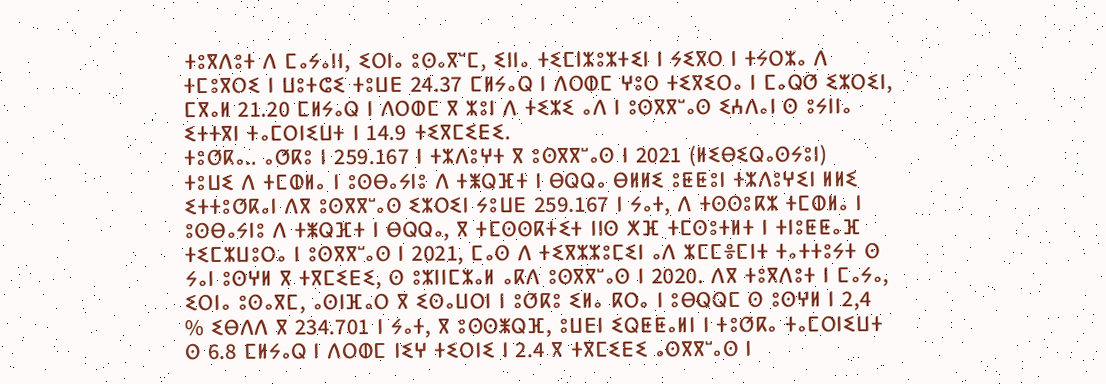ⵜⵓⴳⴷⵓⵜ ⴷ ⵎⴰⵢⴰⵏⵏ, ⵉⵔⵏⴰ ⵓⵙⴰⴳⵯⵎ, ⵉⵏⵏⴰ ⵜⵉⵎⵏⵣⵓⵣⵜⵉⵏ ⵏ ⵢⵉⴳⵔ ⵏ ⵜⵢⵔⵣⴰ ⴷ ⵜⵎⵓⴳⵔⵉ ⵏ ⵡⵓⵜⵛⵉ ⵜⵓⵡⴹ 24.37 ⵎⵍⵢⴰⵕ ⵏ ⴷⵔⵀⵎ ⵖⵓⵔ ⵜⵉⴳⵉⵔⴰ ⵏ ⵎⴰⵕⵚ ⵉⵣⵔⵉⵏ, ⵎⴳⴰⵍ 21.20 ⵎⵍⵢⴰⵕ ⵏ ⴷⵔⵀⵎ ⴳ ⵣⵓⵏ ⴷ ⵜⵉⵣⵉ ⴰⴷ ⵏ ⵓⵙⴳⴳⵯⴰⵙ ⵉⵄⴷⴰⵏ ⵙ ⵓⵢⵏⵏⴰ ⵉⵜⵜⴳⵏ ⵜⴰⵎⵔⵏⵉⵡⵜ ⵏ 14.9 ⵜⵉⴳⵎⵉⴹⵉ.
ⵜⵓⵚⴽⴰ.. ⴰⵚⴽⵓ ⵏ 259.167 ⵏ ⵜⵣⴷⵓⵖⵜ ⴳ ⵓⵙⴳⴳⵯⴰⵙ ⵏ 2021 (ⵍⵉⴱⵉⵕⴰⵙⵢⵓⵏ)
ⵜⵓⵡⵉ ⴷ ⵜⵎⵀⵍⴰ ⵏ ⵓⵙⴱⴰⵢⵏⵓ ⴷ ⵜⵥⵕⴼⵜ ⵏ ⴱⵕⵕⴰ ⴱⵍⵍⵉ ⵓⵟⵟⵓⵏ ⵜⵣⴷⵓⵖⵉⵏ ⵍⵍⵉ ⵉⵜⵜⵓⵚⴽⴰⵏ ⴷⴳ ⵓⵙⴳⴳⵯⴰⵙ ⵉⵣⵔⵉⵏ ⵢⵓⵡⴹ 259.167 ⵏ ⵢⴰⵜ, ⴷ ⵜⵙⵙⵓⴽⵣ ⵜⵎⵀⵍⴰ ⵏ ⵓⵙⴱⴰⵢⵏⵓ ⴷ ⵜⵥⵕⴼⵜ ⵏ ⴱⵕⵕⴰ, ⴳ ⵜⵎⵙⵙⴽⵜⵉⵜ ⵏⵏⵙ ⵅⴼ ⵜⵎⵙⵓⵜⵍⵜ ⵏ ⵜⵏⵓⵟⵟⴰⴼ ⵜⵉⵎⵣⵡⵓⵔⴰ ⵏ ⵓⵙⴳⴳⵯⴰⵙ ⵏ 2021, ⵎⴰⵙ ⴷ ⵜⵉⴳⵣⵣⵓⵎⵉⵏ ⴰⴷ ⵣⵎⵎⴻⵎⵏⵜ ⵜⴰⵜⵜⵓⵢⵜ ⵙ ⵢⴰⵏ ⵓⵙⵖⵍ ⴳ ⵜⴳⵎⵉⴹⵉ, ⵙ ⵓⵣⵏⵏⵎⵣⴰⵍ ⴰⴽⴷ ⵓⵙⴳⴳⵯⴰⵙ ⵏ 2020. ⴷⴳ ⵜⵓⴳⴷⵓⵜ ⵏ ⵎⴰⵢⴰ, ⵉⵔⵏⴰ ⵓⵙⴰⴳⵎ, ⴰⵙⵏⴼⴰⵔ ⴳ ⵉⵙⴰⵡⵔⵏ ⵏ ⵓⵚⴽⵓ ⵉⵍⴰ ⴽⵔⴰ ⵏ ⵓⴱⵕⵕⵎ ⵙ ⵓⵙⵖⵍ ⵏ 2,4 % ⵉⴱⴷⴷ ⴳ 234.701 ⵏ ⵢⴰⵜ, ⴳ ⵓⵙⵙⵥⵕⴼ, ⵓⵡⴹⵏ ⵉⵕⵟⵟⴰⵍⵏ ⵏ ⵜⵓⵚⴽⴰ ⵜⴰⵎⵔⵏⵉⵡⵜ ⵙ 6.8 ⵎⵍⵢⴰⵕ ⵏ ⴷⵔⵀⵎ ⵏⵉⵖ ⵜⵉⵔⵏⵉ ⵏ 2.4 ⴳ ⵜⴳⵎⵉⴹⵉ ⴰⵙⴳⴳⵯⴰⵙ ⵏ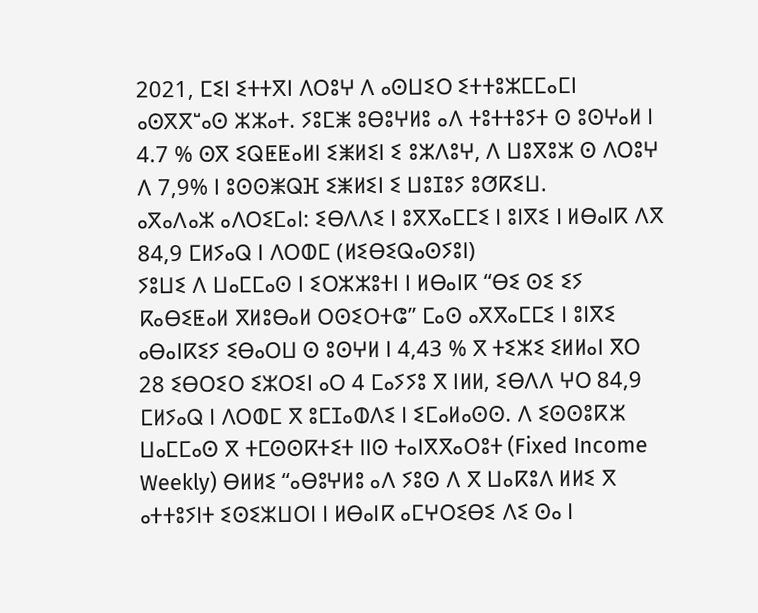2021, ⵎⵉⵏ ⵉⵜⵜⴳⵏ ⴷⵔⵓⵖ ⴷ ⴰⵙⵡⵉⵔ ⵉⵜⵜⵓⵣⵎⵎⴰⵎⵏ ⴰⵙⴳⴳⵯⴰⵙ ⵣⵣⴰⵜ. ⵢⵓⵎⵥ ⵓⴱⵓⵖⵍⵓ ⴰⴷ ⵜⵓⵜⵜⵓⵢⵜ ⵙ ⵓⵙⵖⴰⵍ ⵏ 4.7 % ⵙⴳ ⵉⵕⵟⵟⴰⵍⵏ ⵉⵥⵍⵉⵏ ⵉ ⵓⵣⴷⵓⵖ, ⴷ ⵡⵓⴳⵓⵣ ⵙ ⴷⵔⵓⵖ ⴷ 7,9% ⵏ ⵓⵙⵙⵥⵕⴼ ⵉⵥⵍⵉⵏ ⵉ ⵡⵓⵊⵓⵢ ⵓⵚⴽⵉⵡ.
ⴰⴳⴰⴷⴰⵣ ⴰⴷⵔⵉⵎⴰⵏ: ⵉⴱⴷⴷⵉ ⵏ ⵓⴳⴳⴰⵎⵎⵉ ⵏ ⵓⵏⴳⵉ ⵏ ⵍⴱⴰⵏⴽ ⴷⴳ 84,9 ⵎⵍⵢⴰⵕ ⵏ ⴷⵔⵀⵎ (ⵍⵉⴱⵉⵕⴰⵙⵢⵓⵏ)
ⵢⵓⵡⵉ ⴷ ⵡⴰⵎⵎⴰⵙ ⵏ ⵉⵔⵣⵣⵓⵜⵏ ⵏ ⵍⴱⴰⵏⴽ “ⴱⵉ ⵙⵉ ⵉⵢ ⴽⴰⴱⵉⵟⴰⵍ ⴳⵍⵓⴱⴰⵍ ⵔⵙⵉⵔⵜⵛ” ⵎⴰⵙ ⴰⴳⴳⴰⵎⵎⵉ ⵏ ⵓⵏⴳⵉ ⴰⴱⴰⵏⴽⵉⵢ ⵉⴱⴰⵔⵡ ⵙ ⵓⵙⵖⵍ ⵏ 4,43 % ⴳ ⵜⵉⵣⵉ ⵉⵍⵍⴰⵏ ⴳⵔ 28 ⵉⴱⵔⵉⵔ ⵉⵣⵔⵉⵏ ⴰⵔ 4 ⵎⴰⵢⵢⵓ ⴳ ⵏⵍⵍ, ⵉⴱⴷⴷ ⵖⵔ 84,9 ⵎⵍⵢⴰⵕ ⵏ ⴷⵔⵀⵎ ⴳ ⵓⵎⵊⴰⵀⴷⵉ ⵏ ⵉⵎⴰⵍⴰⵙⵙ. ⴷ ⵉⵙⵙⵓⴽⵣ ⵡⴰⵎⵎⴰⵙ ⴳ ⵜⵎⵙⵙⴽⵜⵉⵜ ⵏⵏⵙ ⵜⴰⵏⴳⴳⴰⵔⵓⵜ (Fixed Income Weekly) ⴱⵍⵍⵉ “ⴰⴱⵓⵖⵍⵓ ⴰⴷ ⵢⵓⵙ ⴷ ⴳ ⵡⴰⴽⵓⴷ ⵍⵍⵉ ⴳ ⴰⵜⵜⵓⵢⵏⵜ ⵉⵙⵉⵣⵡⵔⵏ ⵏ ⵍⴱⴰⵏⴽ ⴰⵎⵖⵔⵉⴱⵉ ⴷⵉ ⵙⴰ ⵏ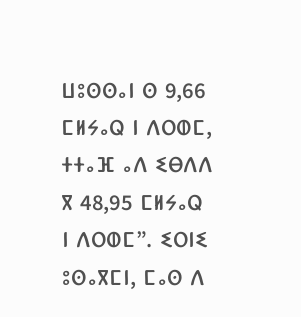ⵡⵓⵙⵙⴰⵏ ⵙ 9,66 ⵎⵍⵢⴰⵕ ⵏ ⴷⵔⵀⵎ, ⵜⵜⴰⴼ ⴰⴷ ⵉⴱⴷⴷ ⴳ 48,95 ⵎⵍⵢⴰⵕ ⵏ ⴷⵔⵀⵎ”. ⵉⵔⵏⵉ ⵓⵙⴰⴳⵎⵏ, ⵎⴰⵙ ⴷ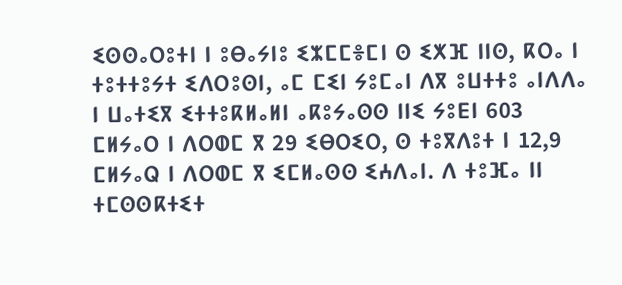ⵉⵙⵙⴰⵔⵓⵜⵏ ⵏ ⵓⴱⴰⵢⵏⵓ ⵉⵣⵎⵎⴻⵎⵏ ⵙ ⵉⵅⴼ ⵏⵏⵙ, ⴽⵔⴰ ⵏ ⵜⵓⵜⵜⵓⵢⵜ ⵉⴷⵔⵓⵙⵏ, ⴰⵎ ⵎⵉⵏ ⵢⵓⵎⴰⵏ ⴷⴳ ⵓⵡⵜⵜⵓ ⴰⵏⴷⴷⴰ ⵏ ⵡⴰⵜⵉⴳ ⵉⵜⵜⵓⴽⵍⴰⵍⵏ ⴰⴽⵓⵢⴰⵙⵙ ⵏⵏⵉ ⵢⵓⴹⵏ 603 ⵎⵍⵢⴰⵔ ⵏ ⴷⵔⵀⵎ ⴳ 29 ⵉⴱⵔⵉⵔ, ⵙ ⵜⵓⴳⴷⵓⵜ ⵏ 12,9 ⵎⵍⵢⴰⵕ ⵏ ⴷⵔⵀⵎ ⴳ ⵉⵎⵍⴰⵙⵙ ⵉⵄⴷⴰⵏ. ⴷ ⵜⵓⴼⴰ ⵏⵏ ⵜⵎⵙⵙⴽⵜⵉⵜ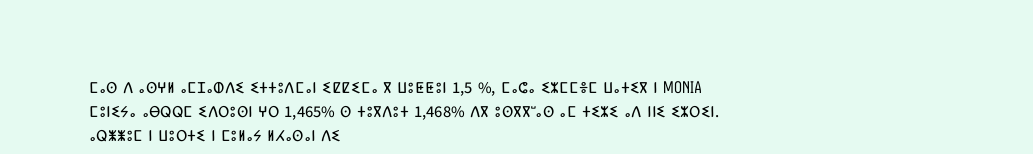ⵎⴰⵙ ⴷ ⴰⵙⵖⵍ ⴰⵎⵊⴰⵀⴷⵉ ⵉⵜⵜⵓⴷⵎⴰⵏ ⵉⵇⵇⵉⵎⴰ ⴳ ⵡⵓⵟⵟⵓⵏ 1,5 %, ⵎⴰⵛⴰ ⵉⵣⵎⵎⴻⵎ ⵡⴰⵜⵉⴳ ⵏ MONIA ⵎⵓⵏⵉⵢⴰ ⴰⴱⵕⵕⵎ ⵉⴷⵔⵓⵙⵏ ⵖⵔ 1,465% ⵙ ⵜⵓⴳⴷⵓⵜ 1,468% ⴷⴳ ⵓⵙⴳⴳⵯⴰⵙ ⴰⵎ ⵜⵉⵣⵉ ⴰⴷ ⵏⵏⵉ ⵉⵣⵔⵉⵏ.
ⴰⵕⵥⵥⵓⵎ ⵏ ⵡⵓⵔⵜⵉ ⵏ ⵎⵓⵍⴰⵢ ⵍⵃⴰⵙⴰⵏ ⴷⵉ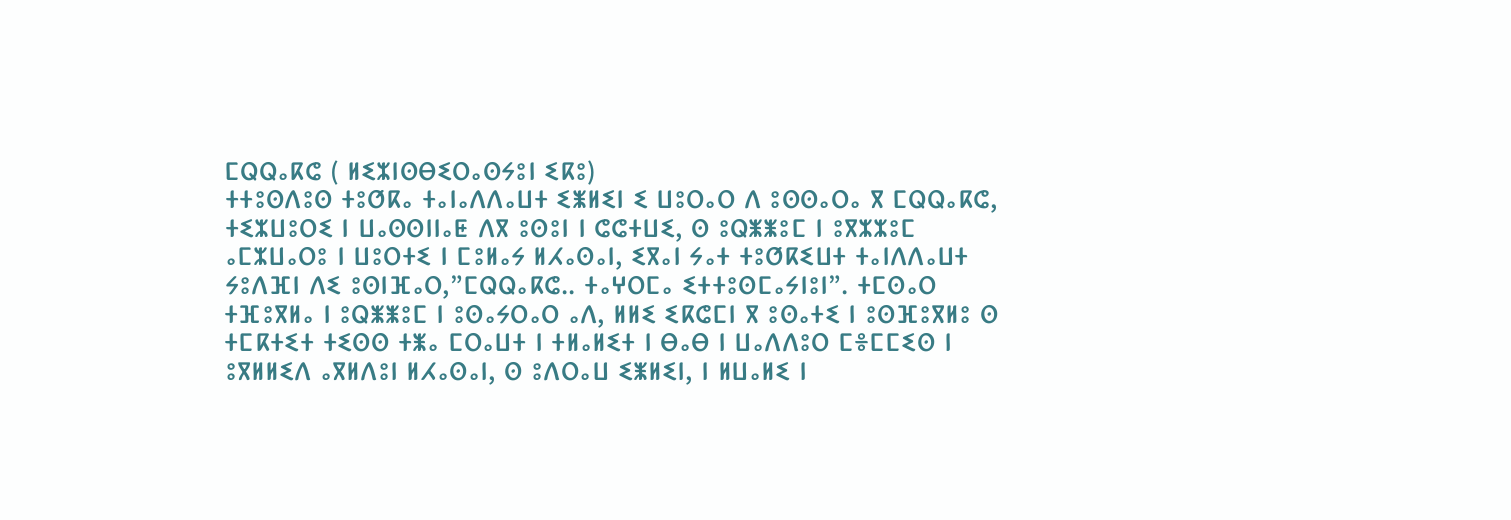ⵎⵕⵕⴰⴽⵛ ( ⵍⵉⵣⵏⵙⴱⵉⵔⴰⵙⵢⵓⵏ ⵉⴽⵓ)
ⵜⵜⵓⵙⴷⵓⵙ ⵜⵓⵚⴽⴰ ⵜⴰⵏⴰⴷⴷⴰⵡⵜ ⵉⵥⵍⵉⵏ ⵉ ⵡⵓⵔⴰⵔ ⴷ ⵓⵙⵙⴰⵔⴰ ⴳ ⵎⵕⵕⴰⴽⵛ, ⵜⵉⵣⵡⵓⵔⵉ ⵏ ⵡⴰⵙⵙⵏⵏⴰⵟ ⴷⴳ ⵓⵙⵓⵏ ⵏ ⵛⵛⵜⵡⵉ, ⵙ ⵓⵕⵥⵥⵓⵎ ⵏ ⵓⴳⵣⵣⵓⵎ ⴰⵎⵣⵡⴰⵔⵓ ⵏ ⵡⵓⵔⵜⵉ ⵏ ⵎⵓⵍⴰⵢ ⵍⵃⴰⵙⴰⵏ, ⵉⴳⴰⵏ ⵢⴰⵜ ⵜⵓⵚⴽⵉⵡⵜ ⵜⴰⵏⴷⴷⴰⵡⵜ ⵢⵓⴷⴼⵏ ⴷⵉ ⵓⵙⵏⴼⴰⵔ,”ⵎⵕⵕⴰⴽⵛ.. ⵜⴰⵖⵔⵎⴰ ⵉⵜⵜⵓⵙⵎⴰⵢⵏⵓⵏ”. ⵜⵎⵙⴰⵔ ⵜⴼⵓⴳⵍⴰ ⵏ ⵓⵕⵥⵥⵓⵎ ⵏ ⵓⵙⴰⵢⵔⴰⵔ ⴰⴷ, ⵍⵍⵉ ⵉⴽⵛⵎⵏ ⴳ ⵓⵙⴰⵜⵉ ⵏ ⵓⵙⴼⵓⴳⵍⵓ ⵙ ⵜⵎⴽⵜⵉⵜ ⵜⵉⵙⵙ ⵜⵥⴰ ⵎⵔⴰⵡⵜ ⵏ ⵜⵍⴰⵍⵉⵜ ⵏ ⴱⴰⴱ ⵏ ⵡⴰⴷⴷⵓⵔ ⵎⴻⵎⵎⵉⵙ ⵏ ⵓⴳⵍⵍⵉⴷ ⴰⴳⵍⴷⵓⵏ ⵍⵃⴰⵙⴰⵏ, ⵙ ⵓⴷⵔⴰⵡ ⵉⵥⵍⵉⵏ, ⵏ ⵍⵡⴰⵍⵉ ⵏ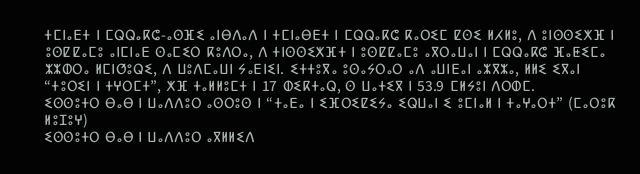ⵜⵎⵏⴰⴹⵜ ⵏ ⵎⵕⵕⴰⴽⵛ-ⴰⵙⴼⵉ ⴰⵏⴱⴷⴰⴷ ⵏ ⵜⵎⵏⴰⴱⴹⵜ ⵏ ⵎⵕⵕⴰⴽⵛ ⴽⴰⵔⵉⵎ ⵇⵙⵉ ⵍⵃⵍⵓ, ⴷ ⵓⵏⵙⵙⵉⵅⴼ ⵏ ⵓⵙⵇⵇⴰⵎⵓ ⴰⵏⵎⵏⴰⴹ ⵙⴰⵎⵉⵔ ⴽⵓⴷⵔⴰ, ⴷ ⵜⵏⵙⵙⵉⵅⴼⵜ ⵏ ⵓⵙⵇⵇⴰⵎⵓ ⴰⴳⵔⴰⵡⴰⵏ ⵏ ⵎⵕⵕⴰⴽⵛ ⴼⴰⵟⵉⵎⴰ ⵣⵣⵀⵔⴰ ⵍⵎⵏⵚⵓⵕⵉ, ⴷ ⵡⵓⴷⵎⴰⵡⵏ ⵢⴰⴹⵏⵉⵏ. ⵉⵜⵜⵓⴳⴰ ⵓⵙⴰⵢⵔⴰⵔ ⴰⴷ ⴰⵡⵏⴹⴰⵏ ⴰⵣⴳⵣⴰ, ⵍⵍⵉ ⵉⴳⴰⵏ “ⵜⵓⵔⵉⵏ ⵏ ⵜⵖⵔⵎⵜ”, ⵅⴼ ⵜⴰⵍⵍⵓⵎⵜ ⵏ 17 ⵀⵉⴽⵜⴰⵕ, ⵙ ⵡⴰⵜⵉⴳ ⵏ 53.9 ⵎⵍⵢⵓⵏ ⴷⵔⵀⵎ.
ⵉⵙⵙⵓⵜⵔ ⴱⴰⴱ ⵏ ⵡⴰⴷⴷⵓⵔ ⴰⵙⵔⵓⵙ ⵏ “ⵜⴰⴹⴰ ⵏ ⵉⴼⵔⵉⵇⵉⵢⴰ ⵉⵕⵡⴰⵏ ⵉ ⵓⵎⵏⴰⵍ ⵏ ⵜⴰⵖⴰⵔⵜ” (ⵎⴰⵔⵓⴽ ⵍⵓⵊⵓⵖ)
ⵉⵙⵙⵓⵜⵔ ⴱⴰⴱ ⵏ ⵡⴰⴷⴷⵓⵔ ⴰⴳⵍⵍⵉⴷ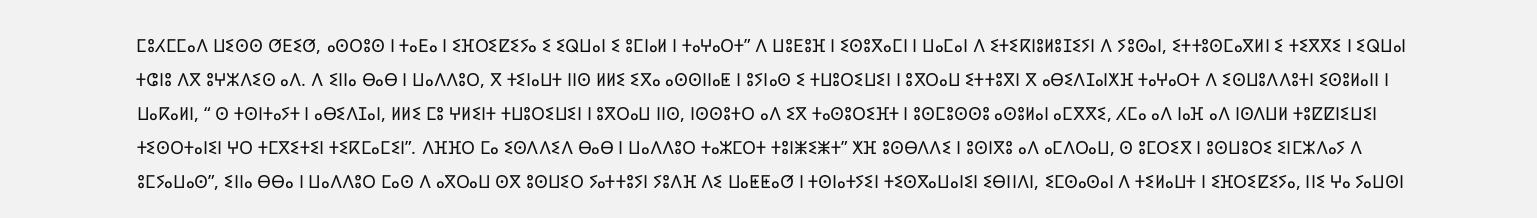ⵎⵓⵃⵎⵎⴰⴷ ⵡⵉⵙⵙ ⵚⴹⵉⵚ, ⴰⵙⵔⵓⵙ ⵏ ⵜⴰⴹⴰ ⵏ ⵉⴼⵔⵉⵇⵉⵢⴰ ⵉ ⵉⵕⵡⴰⵏ ⵉ ⵓⵎⵏⴰⵍ ⵏ ⵜⴰⵖⴰⵔⵜ” ⴷ ⵡⵓⴹⵓⴼ ⵏ ⵉⵙⵓⴳⴰⵎⵏ ⵏ ⵡⴰⵎⴰⵏ ⴷ ⵉⵜⵉⴽⵏⵓⵍⵓⵊⵉⵢⵏ ⴷ ⵢⵓⵙⴰⵏ, ⵉⵜⵜⵓⵙⵎⴰⴳⵍⵏ ⵉ ⵜⵉⴳⴳⵉ ⵏ ⵉⵕⵡⴰⵏ ⵜⵛⵏⵓ ⴷⴳ ⵓⵖⵣⴷⵉⵙ ⴰⴷ. ⴷ ⵉⵏⵏⴰ ⴱⴰⴱ ⵏ ⵡⴰⴷⴷⵓⵔ, ⴳ ⵜⵉⵏⴰⵡⵜ ⵏⵏⵙ ⵍⵍⵉ ⵉⴳⴰ ⴰⵙⵙⵏⵏⴰⵟ ⵏ ⵓⵢⵏⴰⵙ ⵉ ⵜⵡⵓⵔⵉⵡⵉⵏ ⵏ ⵓⴳⵔⴰⵡ ⵉⵜⵜⵓⴳⵏ ⴳ ⴰⴱⵉⴷⵊⴰⵏⵅⴼ ⵜⴰⵖⴰⵔⵜ ⴷ ⵉⵙⵡⵓⴷⴷⵓⵜⵏ ⵉⵙⵓⵍⴰⵏⵏ ⵏ ⵡⴰⴽⴰⵍⵏ, “ ⵙ ⵜⵙⵏⵜⴰⵢⵜ ⵏ ⴰⴱⵉⴷⵊⴰⵏ, ⵍⵍⵉ ⵎⵓ ⵖⵍⵉⵏⵜ ⵜⵡⵓⵔⵉⵡⵉⵏ ⵏ ⵓⴳⵔⴰⵡ ⵏⵏⵙ, ⵏⵙⵙⵓⵜⵔ ⴰⴷ ⵉⴳ ⵜⴰⵙⵓⵔⵉⴼⵜ ⵏ ⵓⵙⵎⵓⵙⵙⵓ ⴰⵙⵓⵍⴰⵏ ⴰⵎⴳⴳⵉ, ⵃⵎⴰ ⴰⴷ ⵏⴰⴼ ⴰⴷ ⵏⵙⴷⵡⵍ ⵜⵓⵇⵇⵏⵉⵡⵉⵏ ⵜⵉⵙⵔⵜⴰⵏⵉⵏ ⵖⵔ ⵜⵎⴳⵉⵜⵉⵏ ⵜⵉⴽⵎⴰⵎⵉⵏ”. ⴷⴼⴼⵔ ⵎⴰ ⵉⵙⴷⴷⵉⴷ ⴱⴰⴱ ⵏ ⵡⴰⴷⴷⵓⵔ ⵜⴰⵣⵎⵔⵜ ⵜⵓⵏⵥⵉⵥⵜ” ⵅⴼ ⵓⵙⴱⴷⴷⵉ ⵏ ⵓⵙⵏⴳⵓ ⴰⴷ ⴰⵎⴷⵔⴰⵡ, ⵙ ⵓⵎⵔⵉⴳ ⵏ ⵓⵙⵡⵓⵔⵉ ⵉⵏⵎⵣⴷⴰⵢ ⴷ ⵓⵎⵢⴰⵡⴰⵙ”, ⵉⵏⵏⴰ ⴱⴱⴰ ⵏ ⵡⴰⴷⴷⵓⵔ ⵎⴰⵙ ⴷ ⴰⴳⵔⴰⵡ ⵙⴳ ⵓⵙⵡⵉⵔ ⵢⴰⵜⵜⵓⵢⵏ ⵢⵓⴷⴼ ⴷⵉ ⵡⴰⵟⵟⴰⵚ ⵏ ⵜⵙⵏⴰⵜⵢⵉⵏ ⵜⵉⵙⴳⴰⵡⴰⵏⵉⵏ ⵉⴱⵏⵏⴷⵏ, ⵉⵎⵙⴰⵙⴰⵏ ⴷ ⵜⵉⵍⴰⵡⵜ ⵏ ⵉⴼⵔⵉⵇⵉⵢⴰ, ⵏⵏⵉ ⵖⴰ ⵢⴰⵡⵙⵏ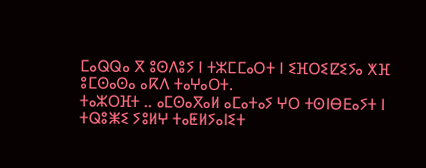ⵎⴰⵕⵕⴰ ⴳ ⵓⵙⴷⵓⵢ ⵏ ⵜⵣⵎⵎⴰⵔⵜ ⵏ ⵉⴼⵔⵉⵇⵉⵢⴰ ⵅⴼ ⵓⵎⵙⴰⵙⴰ ⴰⴽⴷ ⵜⴰⵖⴰⵔⵜ.
ⵜⴰⵣⵔⴼⵜ .. ⴰⵎⵙⴰⴳⴰⵍ ⴰⵎⴰⵜⴰⵢ ⵖⵔ ⵜⵙⵏⴱⴹⴰⵢⵜ ⵏ ⵜⵕⵓⵥⵉ ⵢⵓⵍⵖ ⵜⴰⵟⵍⵢⴰⵏⵉⵜ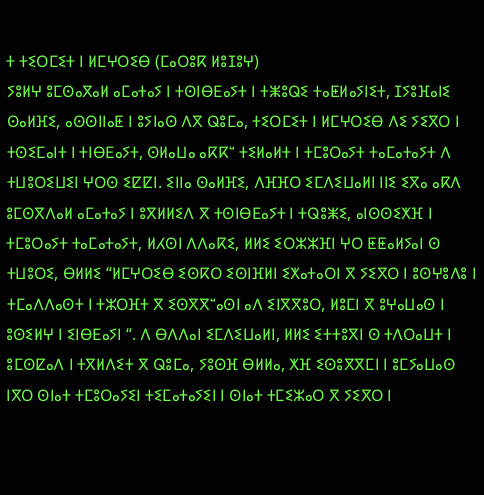ⵜ ⵜⵉⵔⵎⵉⵜ ⵏ ⵍⵎⵖⵔⵉⴱ (ⵎⴰⵔⵓⴽ ⵍⵓⵊⵓⵖ)
ⵢⵓⵍⵖ ⵓⵎⵙⴰⴳⴰⵍ ⴰⵎⴰⵜⴰⵢ ⵏ ⵜⵙⵏⴱⴹⴰⵢⵜ ⵏ ⵜⵥⵓⵕⵉ ⵜⴰⵟⵍⴰⵢⵏⵉⵜ, ⵊⵢⵓⴼⴰⵏⵉ ⵙⴰⵍⴼⵉ, ⴰⵙⵙⵏⵏⴰⵟ ⵏ ⵓⵢⵏⴰⵙ ⴷⴳ ⵕⵓⵎⴰ, ⵜⵉⵔⵎⵉⵜ ⵏ ⵍⵎⵖⵔⵉⴱ ⴷⵉ ⵢⵉⴳⵔ ⵏ ⵜⵙⵉⵎⴰⵏⵜ ⵏ ⵜⵏⴱⴹⴰⵢⵜ, ⵙⵍⴰⵡⴰ ⴰⴽⴽⵯ ⵜⵉⵍⴰⵍⵜ ⵏ ⵜⵎⵓⵔⴰⵢⵜ ⵜⴰⵎⴰⵜⴰⵢⵜ ⴷ ⵜⵡⵓⵔⵉⵡⵉⵏ ⵖⵔⵙ ⵉⵇⵇⵏ. ⵉⵏⵏⴰ ⵙⴰⵍⴼⵉ, ⴷⴼⴼⵔ ⵉⵎⴷⵉⵡⴰⵍⵏ ⵏⵏⵉ ⵉⴳⴰ ⴰⴽⴷ ⵓⵎⵙⴳⴷⴰⵍ ⴰⵎⴰⵜⴰⵢ ⵏ ⵓⴳⵍⵍⵉⴷ ⴳ ⵜⵙⵏⴱⴹⴰⵢⵜ ⵏ ⵜⵕⵓⵥⵉ, ⴰⵏⵙⵙⵉⵅⴼ ⵏ ⵜⵎⵓⵔⴰⵢⵜ ⵜⴰⵎⴰⵜⴰⵢⵜ, ⵍⵃⵙⵏ ⴷⴷⴰⴽⵉ, ⵍⵍⵉ ⵉⵔⵣⵣⴼⵏ ⵖⵔ ⵟⵟⴰⵍⵢⴰⵏ ⵙ ⵜⵡⵓⵔⵉ, ⴱⵍⵍⵉ “ⵍⵎⵖⵔⵉⴱ ⵉⵙⴽⵔ ⵉⵙⵏⴼⵍⵏ ⵉⵅⴰⵜⴰⵔⵏ ⴳ ⵢⵉⴳⵔ ⵏ ⵓⵙⵖⵓⴷⵓ ⵏ ⵜⵎⴰⴷⴷⴰⵙⵜ ⵏ ⵜⵣⵔⴼⵜ ⴳ ⵉⵙⴳⴳⵯⴰⵙⵏ ⴰⴷ ⵉⵏⴳⴳⵓⵔ, ⵍⵓⵎⵏ ⴳ ⵓⵖⴰⵡⴰⵙ ⵏ ⵓⵙⵉⵍⵖ ⵏ ⵉⵏⴱⴹⴰⵢⵏ “. ⴷ ⴱⴷⴷⴰⵏ ⵉⵎⴷⵉⵡⴰⵍⵏ, ⵍⵍⵉ ⵉⵜⵜⵓⴳⵏ ⵙ ⵜⴷⵔⴰⵡⵜ ⵏ ⵓⵎⵙⵇⴰⴷ ⵏ ⵜⴳⵍⴷⵉⵜ ⴳ ⵕⵓⵎⴰ, ⵢⵓⵙⴼ ⴱⵍⵍⴰ, ⵅⴼ ⵉⵙⵓⴳⴳⵎⵏ ⵏ ⵓⵎⵢⴰⵡⴰⵙ ⵏⴳⵔ ⵙⵏⴰⵜ ⵜⵎⵓⵔⴰⵢⵉⵏ ⵜⵉⵎⴰⵜⴰⵢⵉⵏ ⵏ ⵙⵏⴰⵜ ⵜⵎⵉⵣⴰⵔ ⴳ ⵢⵉⴳⵔ ⵏ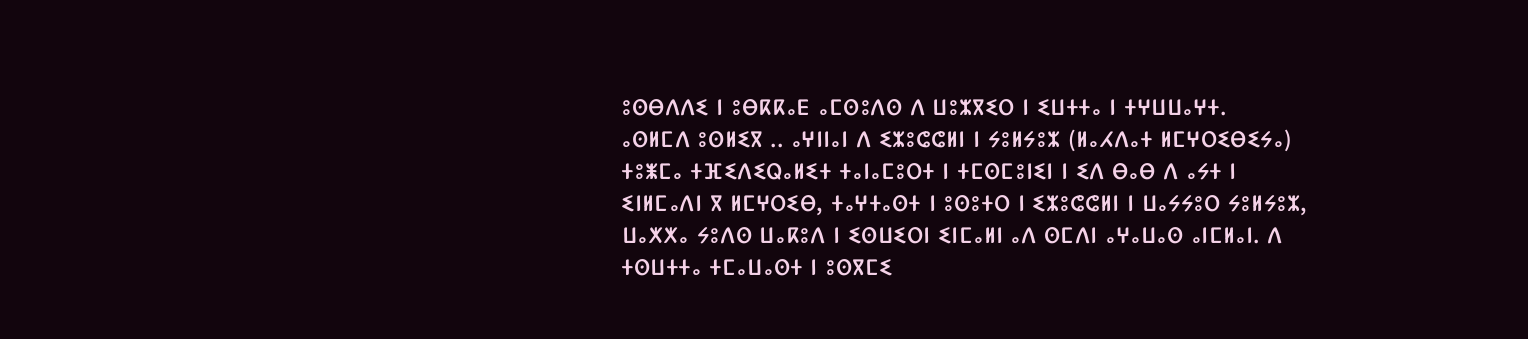ⵓⵙⴱⴷⴷⵉ ⵏ ⵓⴱⴽⴽⴰⴹ ⴰⵎⵙⵓⴷⵙ ⴷ ⵡⵓⵣⴳⵉⵔ ⵏ ⵉⵡⵜⵜⴰ ⵏ ⵜⵖⵡⵡⴰⵖⵜ.
ⴰⵙⵍⵎⴷ ⵓⵙⵍⵉⴳ .. ⴰⵖⵏⵏⴰⵏ ⴷ ⵉⵣⵓⵛⵛⵍⵏ ⵏ ⵢⵓⵍⵢⵓⵣ (ⵍⴰⵃⴷⴰⵜ ⵍⵎⵖⵔⵉⴱⵉⵢⴰ)
ⵜⵓⵥⵎⴰ ⵜⴼⵉⴷⵉⵕⴰⵍⵉⵜ ⵜⴰⵏⴰⵎⵓⵔⵜ ⵏ ⵜⵎⵙⵎⵓⵏⵉⵏ ⵏ ⵉⴷ ⴱⴰⴱ ⴷ ⴰⵢⵜ ⵏ ⵉⵏⵍⵎⴰⴷⵏ ⴳ ⵍⵎⵖⵔⵉⴱ, ⵜⴰⵖⵜⴰⵙⵜ ⵏ ⵓⵙⵓⵜⵔ ⵏ ⵉⵣⵓⵛⵛⵍⵏ ⵏ ⵡⴰⵢⵢⵓⵔ ⵢⵓⵍⵢⵓⵣ, ⵡⴰⵅⵅⴰ ⵢⵓⴷⵙ ⵡⴰⴽⵓⴷ ⵏ ⵉⵙⵡⵉⵔⵏ ⵉⵏⵎⴰⵍⵏ ⴰⴷ ⵙⵎⴷⵏ ⴰⵖⴰⵡⴰⵙ ⴰⵏⵎⵍⴰⵏ. ⴷ ⵜⵙⵡⵜⵜⴰ ⵜⵎⴰⵡⴰⵙⵜ ⵏ ⵓⵙⴳⵎⵉ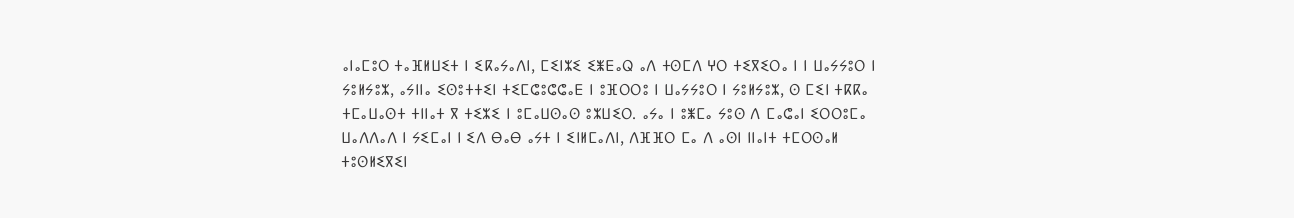ⴰⵏⴰⵎⵓⵔ ⵜⴰⴼⵍⵡⵉⵜ ⵏ ⵉⴽⴰⵢⴰⴷⵏ, ⵎⵉⵏⵣⵉ ⵉⵥⴹⴰⵕ ⴰⴷ ⵜⵙⵎⴷ ⵖⵔ ⵜⵉⴳⵉⵔⴰ ⵏ ⵏ ⵡⴰⵢⵢⵓⵔ ⵏ ⵢⵓⵍⵢⵓⵣ, ⴰⵢⵏⵏⴰ ⵉⵙⵓⵜⵜⵉⵏ ⵜⵉⵎⵛⵓⵛⵛⴰⴹ ⵏ ⵓⴼⵔⵔⵓ ⵏ ⵡⴰⵢⵢⵓⵔ ⵏ ⵢⵓⵍⵢⵓⵣ, ⵙ ⵎⵉⵏ ⵜⴽⴽⴰ ⵜⵎⴰⵡⴰⵙⵜ ⵜⵏⵏⴰⵜ ⴳ ⵜⵉⵣⵉ ⵏ ⵓⵎⴰⵡⵙⴰⵙ ⵓⵣⵡⵉⵔ. ⴰⵢⴰ ⵏ ⵓⵥⵎⴰ ⵢⵓⵙ ⴷ ⵎⴰⵛⴰⵏ ⵉⵔⵔⵓⵎⴰ ⵡⴰⴷⴷⴰⴷ ⵏ ⵢⵉⵎⴰⵏ ⵏ ⵉⴷ ⴱⴰⴱ ⴰⵢⵜ ⵏ ⵉⵏⵍⵎⴰⴷⵏ, ⴷⴼⴼⵔ ⵎⴰ ⴷ ⴰⵙⵏ ⵏⵏⴰⵏⵜ ⵜⵎⵔⵙⴰⵍ ⵜⵓⵙⵍⵉⴳⵉⵏ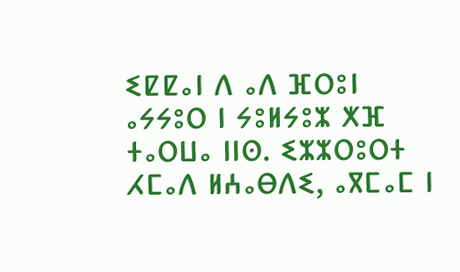ⵉⵇⵇⴰⵏ ⴷ ⴰⴷ ⴼⵔⵓⵏ ⴰⵢⵢⵓⵔ ⵏ ⵢⵓⵍⵢⵓⵣ ⵅⴼ ⵜⴰⵔⵡⴰ ⵏⵏⵙ. ⵉⵣⵣⵔⵓⵔⵜ ⵃⵎⴰⴷ ⵍⵄⴰⴱⴷⵉ, ⴰⴳⵎⴰⵎ ⵏ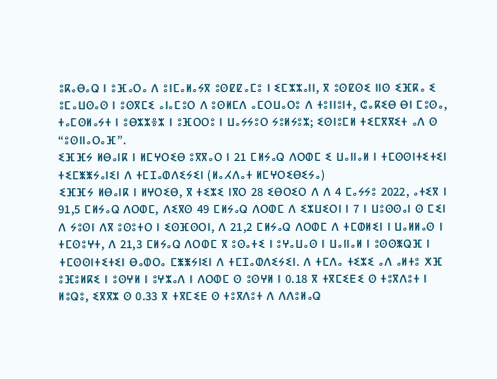ⵓⴽⴰⴱⴰⵕ ⵏ ⵓⴼⴰⵔⴰ ⴷ ⵓⵏⵎⴰⵍⴰⵢⴳ ⵓⵙⵇⵇⴰⵎⵓ ⵏ ⵉⵎⵣⵣⴰⵏⵏ, ⴳ ⵓⵙⵇⵙⵉ ⵏⵏⵙ ⵉⴼⴽⴰ ⵉ ⵓⵎⴰⵡⵙⴰⵙ ⵏ ⵓⵙⴳⵎⵉ ⴰⵏⴰⵎⵓⵔ ⴷ ⵓⵙⵍⵎⴷ ⴰⵎⵔⵡⴰⵔⵓ ⴷ ⵜⵓⵏⵏⵓⵏⵜ, ⵛⴰⴽⵉⴱ ⴱⵏ ⵎⵓⵙⴰ, ⵜⴰⵎⵙⵍⴰⵢⵜ ⵏ ⵓⴱⵣⵣⴻⵣ ⵏ ⵓⴼⵔⵔⵓ ⵏ ⵡⴰⵢⵢⵓⵔ ⵢⵓⵍⵢⵓⵣ; ⵉⵙⵏⵓⵎⵍ ⵜⵉⵎⴳⴳⵉⵜ ⴰⴷ ⵙ “ⵓⵙⵏⵏⴰⵔⴰⴼ”.
ⵉⴼⴼⵢ ⵍⴱⴰⵏⴽ ⵏ ⵍⵎⵖⵔⵉⴱ ⵓⴳⴳⴰⵔ ⵏ 21 ⵎⵍⵢⴰⵕ ⴷⵔⵀⵎ ⵉ ⵡⴰⵏⵏⴰⵍ ⵏ ⵜⵎⵙⵙⵏⵜⵉⵜⵉⵏ ⵜⵉⵎⵥⵥⵢⴰⵏⵉⵏ ⴷ ⵜⵎⵊⴰⵀⴷⵉⵢⵉⵏ (ⵍⴰⵃⴷⴰⵜ ⵍⵎⵖⵔⵉⴱⵉⵢⴰ)
ⵉⴼⴼⵢ ⵍⴱⴰⵏⴽ ⵏ ⵍⵖⵔⵉⴱ, ⴳ ⵜⵉⵣⵉ ⵏⴳⵔ 28 ⵉⴱⵔⵉⵔ ⴷ ⴷ 4 ⵎⴰⵢⵢⵓ 2022, ⴰⵜⵉⴳ ⵏ 91,5 ⵎⵍⵢⴰⵕ ⴷⵔⵀⵎ, ⴷⵉⴳⵙ 49 ⵎⵍⵢⴰⵕ ⴷⵔⵀⵎ ⴷ ⵉⵣⵡⵉⵔⵏ ⵏ 7 ⵏ ⵡⵓⵙⵙⴰⵏ ⵙ ⵎⵉⵏ ⴷ ⵢⵓⵙⵏ ⴷⴳ ⵓⵙⵓⵜⵔ ⵏ ⵉⵙⴼⵙⵔⵏ, ⴷ 21,2 ⵎⵍⵢⴰⵕ ⴷⵔⵀⵎ ⴷ ⵜⵎⵀⵍⵉⵏ ⵏ ⵡⴰⵍⵍⴰⵙ ⵏ ⵜⵎⵙⵓⵖⵜ, ⴷ 21,3 ⵎⵍⵢⴰⵕ ⴷⵔⵀⵎ ⴳ ⵓⵙⴰⵜⵉ ⵏ ⵓⵖⴰⵡⴰⵙ ⵏ ⵡⴰⵏⵏⴰⵍ ⵏ ⵓⵙⵙⵥⵕⴼ ⵏ ⵜⵎⵙⵙⵏⵜⵉⵜⵉⵏ ⴱⴰⵀⵔⴰ ⵎⵥⵥⵢⵏⵉⵏ ⴷ ⵜⵎⵊⴰⵀⴷⵉⵢⵉⵏ. ⴷ ⵜⵎⴷⴰ ⵜⵉⵣⵉ ⴰⴷ ⴰⵍⵜⵓ ⵅⴼ ⵓⴼⵓⵍⴽⵉ ⵏ ⵓⵙⵖⵍ ⵏ ⵓⵖⵣⴰⴷ ⵏ ⴷⵔⵀⵎ ⵙ ⵓⵙⵖⵍ ⵏ 0.18 ⴳ ⵜⴳⵎⵉⴹⵉ ⵙ ⵜⵓⴳⴷⵓⵜ ⵏ ⵍⵓⵕⵓ, ⵉⴳⴳⵣ ⵙ 0.33 ⴳ ⵜⴳⵎⵉⴹ ⵙ ⵜⵓⴳⴷⵓⵜ ⴷ ⴷⴷⵓⵍⴰⵕ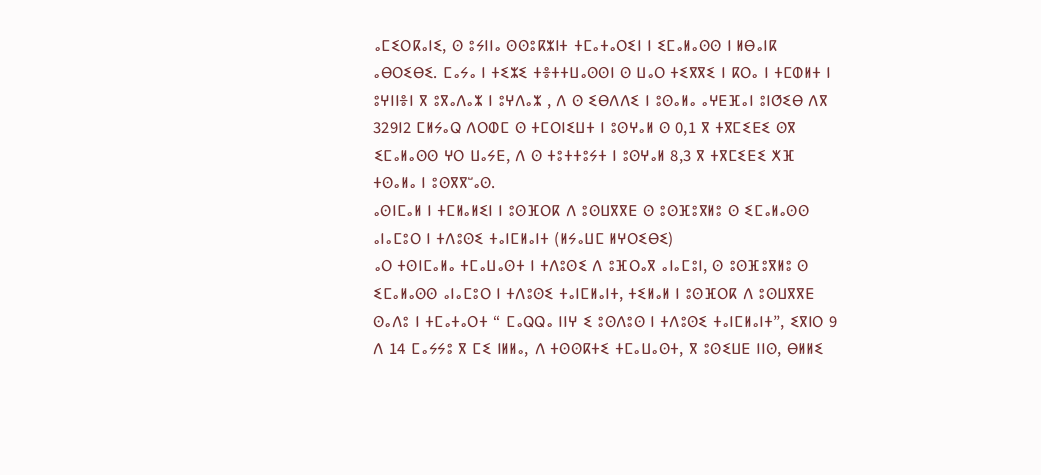ⴰⵎⵉⵔⴽⴰⵏⵉ, ⵙ ⵓⵢⵏⵏⴰ ⵙⵙⵓⴽⵣⵏⵜ ⵜⵎⴰⵜⴰⵔⵉⵏ ⵏ ⵉⵎⴰⵍⴰⵙⵙ ⵏ ⵍⴱⴰⵏⴽ ⴰⴱⵔⵉⴱⵉ. ⵎⴰⵢⴰ ⵏ ⵜⵉⵣⵉ ⵜⴻⵜⵜⵡⴰⵙⵙⵏ ⵙ ⵡⴰⵔ ⵜⵉⴳⴳⵉ ⵏ ⴽⵔⴰ ⵏ ⵜⵎⵀⵍⵜ ⵏ ⵓⵖⵏⵏⴻⵏ ⴳ ⵓⴳⴰⴷⴰⵣ ⵏ ⵓⵖⴷⴰⵣ , ⴷ ⵙ ⵉⴱⴷⴷⵉ ⵏ ⵓⵙⴰⵍⴰ ⴰⵖⴹⴼⴰⵏ ⵓⵏⵚⵉⴱ ⴷⴳ 329ⵏ2 ⵎⵍⵢⴰⵕ ⴷⵔⵀⵎ ⵙ ⵜⵎⵔⵏⵉⵡⵜ ⵏ ⵓⵙⵖⴰⵍ ⵙ 0,1 ⴳ ⵜⴳⵎⵉⴹⵉ ⵙⴳ ⵉⵎⴰⵍⴰⵙⵙ ⵖⵔ ⵡⴰⵢⴹ, ⴷ ⵙ ⵜⵓⵜⵜⵓⵢⵜ ⵏ ⵓⵙⵖⴰⵍ 8,3 ⴳ ⵜⴳⵎⵉⴹⵉ ⵅⴼ ⵜⵙⴰⵍⴰ ⵏ ⵓⵙⴳⴳⵯⴰⵙ.
ⴰⵙⵏⵎⴰⵍ ⵏ ⵜⵎⵍⴰⵍⵉⵏ ⵏ ⵓⵙⴼⵔⴽ ⴷ ⵓⵙⵡⴳⴳⴹ ⵙ ⵓⵙⴼⵓⴳⵍⵓ ⵙ ⵉⵎⴰⵍⴰⵙⵙ ⴰⵏⴰⵎⵓⵔ ⵏ ⵜⴷⵓⵙⵉ ⵜⴰⵏⵎⵍⴰⵏⵜ (ⵍⵢⴰⵡⵎ ⵍⵖⵔⵉⴱⵉ)
ⴰⵔ ⵜⵙⵏⵎⴰⵍⴰ ⵜⵎⴰⵡⴰⵙⵜ ⵏ ⵜⴷⵓⵙⵉ ⴷ ⵓⴼⵔⴰⴳ ⴰⵏⴰⵎⵓⵏ, ⵙ ⵓⵙⴼⵓⴳⵍⵓ ⵙ ⵉⵎⴰⵍⴰⵙⵙ ⴰⵏⴰⵎⵓⵔ ⵏ ⵜⴷⵓⵙⵉ ⵜⴰⵏⵎⵍⴰⵏⵜ, ⵜⵉⵍⴰⵍ ⵏ ⵓⵙⴼⵔⴽ ⴷ ⵓⵙⵡⴳⴳⴹ ⵙⴰⴷⵓ ⵏ ⵜⵎⴰⵜⴰⵔⵜ “ ⵎⴰⵕⵕⴰ ⵏⵏⵖ ⵉ ⵓⵙⴷⵓⵙ ⵏ ⵜⴷⵓⵙⵉ ⵜⴰⵏⵎⵍⴰⵏⵜ”, ⵉⴳⵏⵔ 9 ⴷ 14 ⵎⴰⵢⵢⵓ ⴳ ⵎⵉ ⵏⵍⵍⴰ, ⴷ ⵜⵙⵙⴽⵜⵉ ⵜⵎⴰⵡⴰⵙⵜ, ⴳ ⵓⵙⵉⵡⴹ ⵏⵏⵙ, ⴱⵍⵍⵉ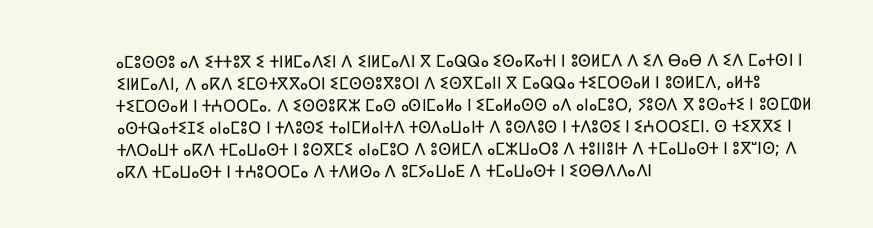ⴰⵎⵓⵙⵙⵓ ⴰⴷ ⵉⵜⵜⵓⴳ ⵉ ⵜⵏⵍⵎⴰⴷⵉⵏ ⴷ ⵉⵏⵍⵎⴰⴷⵏ ⴳ ⵎⴰⵕⵕⴰ ⵉⵙⴰⴽⴰⵜⵏ ⵏ ⵓⵙⵍⵎⴷ ⴷ ⵉⴷ ⴱⴰⴱ ⴷ ⵉⴷ ⵎⴰⵜⵙⵏ ⵏ ⵉⵏⵍⵎⴰⴷⵏ, ⴷ ⴰⴽⴷ ⵉⵎⵙⵜⴳⴳⴰⵔⵏ ⵉⵎⵙⵙⵓⴳⵓⵔⵏ ⴷ ⵉⵙⴳⵎⴰⵏⵏ ⴳ ⵎⴰⵕⵕⴰ ⵜⵉⵎⵔⵙⴰⵍ ⵏ ⵓⵙⵍⵎⴷ, ⴰⵍⵜⵓ ⵜⵉⵎⵔⵙⴰⵍ ⵏ ⵜⵄⵔⵔⵎⴰ. ⴷ ⵉⵙⵙⵓⴽⵣ ⵎⴰⵙ ⴰⵙⵏⵎⴰⵍⴰ ⵏ ⵉⵎⴰⵍⴰⵙⵙ ⴰⴷ ⴰⵏⴰⵎⵓⵔ, ⵢⵓⵙⴷ ⴳ ⵓⵙⴰⵜⵉ ⵏ ⵓⵙⵎⵀⵍ ⴰⵙⵜⵕⴰⵜⵉⵊⵉ ⴰⵏⴰⵎⵓⵔ ⵏ ⵜⴷⵓⵙⵉ ⵜⴰⵏⵎⵍⴰⵏⵜⴷ ⵜⵙⴷⴰⵡⴰⵏⵜ ⴷ ⵓⵙⴷⵓⵙ ⵏ ⵜⴷⵓⵙⵉ ⵏ ⵉⵄⵔⵔⵉⵎⵏ. ⵙ ⵜⵉⴳⴳⵉ ⵏ ⵜⴷⵔⴰⵡⵜ ⴰⴽⴷ ⵜⵎⴰⵡⴰⵙⵜ ⵏ ⵓⵙⴳⵎⵉ ⴰⵏⴰⵎⵓⵔ ⴷ ⵓⵙⵍⵎⴷ ⴰⵎⵣⵡⴰⵔⵓ ⴷ ⵜⵓⵏⵏⵓⵏⵜ ⴷ ⵜⵎⴰⵡⴰⵙⵜ ⵏ ⵓⴳⵯⵏⵙ; ⴷ ⴰⴽⴷ ⵜⵎⴰⵡⴰⵙⵜ ⵏ ⵜⵄⵓⵔⵔⵎⴰ ⴷ ⵜⴷⵍⵙⴰ ⴷ ⵓⵎⵢⴰⵡⴰⴹ ⴷ ⵜⵎⴰⵡⴰⵙⵜ ⵏ ⵉⵙⴱⴷⴷⴰⴷⵏ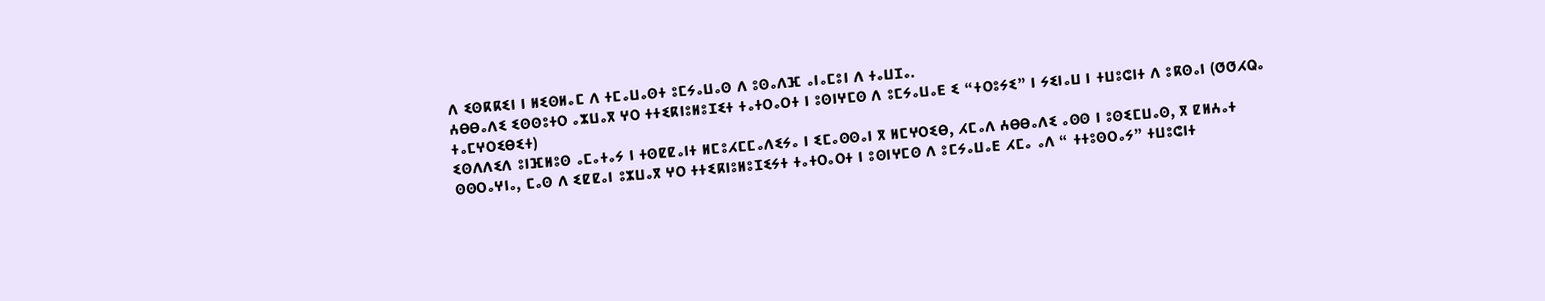ⴷ ⵉⵙⴽⴽⵉⵏ ⵏ ⵍⵉⵙⵍⴰⵎ ⴷ ⵜⵎⴰⵡⴰⵙⵜ ⵓⵎⵢⴰⵡⴰⵙ ⴷ ⵓⵙⴰⴷⴼ ⴰⵏⴰⵎⵓⵏ ⴷ ⵜⴰⵡⵊⴰ.
ⵄⴱⴱⴰⴷⵉ ⵉⵙⵙⵓⵜⵔ ⴰⵣⵡⴰⴳ ⵖⵔ ⵜⵜⵉⴽⵏⵓⵍⵓⵊⵉⵜ ⵜⴰⵜⵔⴰⵔⵜ ⵏ ⵓⵙⵏⵖⵎⵙ ⴷ ⵓⵎⵢⴰⵡⴰⴹ ⵉ “ⵜⵔⵓⵢⵉ” ⵏ ⵢⵉⵏⴰⵡ ⵏ ⵜⵡⵓⵛⵏⵜ ⴷ ⵓⴽⵙⴰⵏ (ⵚⵚⵃⵕⴰ ⵜⴰⵎⵖⵔⵉⴱⵉⵜ)
ⵉⵙⴷⴷⵉⴷ ⵓⵏⴼⵍⵓⵙ ⴰⵎⴰⵜⴰⵢ ⵏ ⵜⵙⵇⵇⴰⵏⵜ ⵍⵎⵓⵃⵎⵎⴰⴷⵉⵢⴰ ⵏ ⵉⵎⴰⵙⵙⴰⵏ ⴳ ⵍⵎⵖⵔⵉⴱ, ⵃⵎⴰⴷ ⵄⴱⴱⴰⴷⵉ ⴰⵙⵙ ⵏ ⵓⵙⵉⵎⵡⴰⵙ, ⴳ ⵇⵍⵄⴰⵜ ⵙⵙⵔⴰⵖⵏⴰ, ⵎⴰⵙ ⴷ ⵉⵇⵇⴰⵏ ⵓⵣⵡⴰⴳ ⵖⵔ ⵜⵜⵉⴽⵏⵓⵍⵓⵊⵉⵢⵜ ⵜⴰⵜⵔⴰⵔⵜ ⵏ ⵓⵙⵏⵖⵎⵙ ⴷ ⵓⵎⵢⴰⵡⴰⴹ ⵃⵎⴰ ⴰⴷ “ ⵜⵜⵓⵙⵔⴰⵢ” ⵜⵡⵓⵛⵏⵜ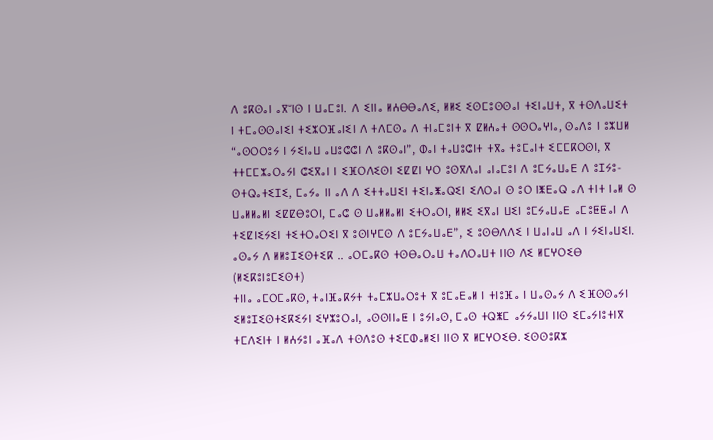ⴷ ⵓⴽⵙⴰⵏ ⴰⴳⵯⵏⵙ ⵏ ⵡⴰⵎⵓⵏ. ⴷ ⵉⵏⵏⴰ ⵍⵄⴱⴱⴰⴷⵉ, ⵍⵍⵉ ⵉⵙⵎⵓⵙⵙⴰⵏ ⵜⵉⵏⴰⵡⵜ, ⴳ ⵜⵙⴷⴰⵡⵉⵜ ⵏ ⵜⵎⴰⵙⵙⴰⵏⵉⵏ ⵜⵉⵣⵔⴼⴰⵏⵉⵏ ⴷ ⵜⴷⵎⵙⴰ ⴷ ⵜⵏⴰⵎⵓⵏⵜ ⴳ ⵇⵍⵄⴰⵜ ⵙⵙⵔⴰⵖⵏⴰ, ⵙⴰⴷⵓ ⵏ ⵓⵣⵡⵍ “ⴰⵙⵔⵔⵓⵢ ⵏ ⵢⵉⵏⴰⵡ ⴰⵡⵓⵛⵛⵏ ⴷ ⵓⴽⵙⴰⵏ”, ⵀⴰⵏ ⵜⴰⵡⵓⵛⵏⵜ ⵜⴳⴰ ⵜⵓⵎⴰⵏⵜ ⵉⵎⵎⴽⵔⵙⵏ, ⴳ ⵜⵜⵎⵎⵣⴰⵔⴰⵢⵏ ⵛⵉⴳⴰⵏ ⵏ ⵉⴼⵔⴷⵉⵙⵏ ⵉⵇⵇⵏ ⵖⵔ ⵓⵙⴳⴷⴰⵏ ⴰⵏⴰⵎⵓⵏ ⴷ ⵓⵎⵢⴰⵡⴰⴹ ⴷ ⵓⵊⵢⵓ-ⵙⵜⵕⴰⵜⵉⵊⵉ, ⵎⴰⵢⴰ ⵏⵏ ⴰⴷ ⴷ ⵉⵜⵜⴰⵡⵉⵏ ⵜⵉⵏⴰⵥⴰⵕⵉⵏ ⵉⴷⵔⴰⵏ ⵙ ⵓⵔ ⵏⵥⴹⴰⵕ ⴰⴷ ⵜⵏⵜ ⵏⴰⵍ ⵙ ⵡⴰⵍⵍⴰⵍⵏ ⵉⵇⵇⴱⵓⵔⵏ, ⵎⴰⵛ ⵙ ⵡⴰⵍⵍⴰⵍⵏ ⵉⵜⵔⴰⵔⵏ, ⵍⵍⵉ ⵉⴳⴰⵏ ⵡⵉⵏ ⵓⵎⵢⴰⵡⴰⴹ ⴰⵎⵓⵟⵟⴰⵏ ⴷ ⵜⵉⵇⵏⵉⵢⵉⵏ ⵜⵉⵜⵔⴰⵔⵉⵏ ⴳ ⵓⵙⵏⵖⵎⵙ ⴷ ⵓⵎⵢⴰⵡⴰⴹ”, ⵉ ⵓⵙⴱⴷⴷⵉ ⵏ ⵡⴰⵏⴰⵡ ⴰⴷ ⵏ ⵢⵉⵏⴰⵡⵉⵏ.
ⴰⵙⴰⵢ ⴷ ⵍⵍⵓⵊⵉⵙⵜⵉⴽ .. ⴰⵔⵎⴰⴽⵙ ⵜⵙⴱⴰⵔⴰⵡ ⵜⴰⴷⵔⴰⵡⵜ ⵏⵏⵙ ⴷⵉ ⵍⵎⵖⵔⵉⴱ (ⵍⵉⴽⵓⵏⵓⵎⵉⵙⵜ)
ⵜⵏⵏⴰ ⴰⵎⵔⵎⴰⴽⵙ, ⵜⴰⵏⴼⴰⴽⵢⵜ ⵜⴰⵎⵣⵡⴰⵔⵓⵜ ⴳ ⵓⵎⴰⴹⴰⵍ ⵏ ⵜⵏⵓⴼⴰ ⵏ ⵡⴰⵙⴰⵢ ⴷ ⵉⴼⵙⵙⴰⵢⵏ ⵉⵍⵓⵊⵉⵙⵜⵉⴽⵉⵢⵏ ⵉⵖⵣⵓⵔⴰⵏ, ⴰⵙⵙⵏⵏⴰⵟ ⵏ ⵓⵢⵏⴰⵙ, ⵎⴰⵙ ⵜⵕⵥⵎ ⴰⵢⵢⴰⵡⵏ ⵏⵏⵙ ⵉⵎⴰⵢⵏⵓⵜⵏⴳ ⵜⵎⴷⵉⵏⵜ ⵏ ⵍⵄⵢⵓⵏ ⴰⴼⴰⴷ ⵜⵙⴷⵓⵙ ⵜⵉⵎⵀⴰⵍⵉⵏ ⵏⵏⵙ ⴳ ⵍⵎⵖⵔⵉⴱ. ⵉⵙⵙⵓⴽⵣ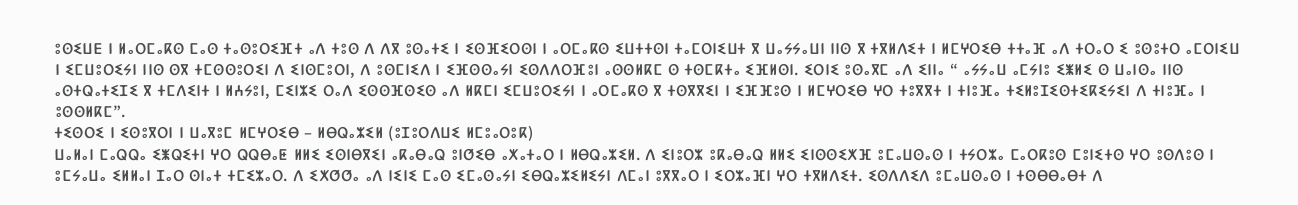ⵓⵙⵉⵡⴹ ⵏ ⵍⴰⵔⵎⴰⴽⵙ ⵎⴰⵙ ⵜⴰⵙⵓⵔⵉⴼⵜ ⴰⴷ ⵜⵓⵙ ⴷ ⴷⴳ ⵓⵙⴰⵜⵉ ⵏ ⵉⵙⴼⵉⵔⵙⵏ ⵏ ⴰⵔⵎⴰⴽⵙ ⵉⵡⵜⵜⵙⵏ ⵜⴰⵎⵔⵏⵉⵡⵜ ⴳ ⵡⴰⵢⵢⴰⵡⵏ ⵏⵏⵙ ⴳ ⵜⴳⵍⴷⵉⵜ ⵏ ⵍⵎⵖⵔⵉⴱ ⵜⵜⴰⴼ ⴰⴷ ⵜⵔⴰⵔ ⵉ ⵓⵙⵓⵜⵔ ⴰⵎⵔⵏⵉⵡ ⵏ ⵉⵎⵡⵓⵔⵉⵢⵏ ⵏⵏⵙ ⵙⴳ ⵜⵎⵙⵙⵓⵔⵉⵏ ⴷ ⵉⵏⵙⵎⵓⵔⵏ, ⴷ ⵓⵙⵎⵏⵉⴷ ⵏ ⵉⴼⵙⵙⴰⵢⵏ ⵉⵙⴷⴷⵔⴼⵓⵏ ⴰⵙⵙⵍⴽⵎ ⵙ ⵜⵙⵎⴽⵜⴰ ⵉⴼⵍⵙⵏ. ⵉⵔⵏⵉ ⵓⵙⴰⴳⵎ ⴰⴷ ⵉⵏⵏⴰ “ ⴰⵢⵢⴰⵡ ⴰⵎⵢⵏⵓ ⵉⵥⵍⵉ ⵙ ⵡⴰⵏⵙⴰ ⵏⵏⵙ ⴰⵙⵜⵕⴰⵜⵉⵊⵉ ⴳ ⵜⵎⴷⵉⵏⵜ ⵏ ⵍⵄⵢⵓⵏ, ⵎⵉⵏⵣⵉ ⵔⴰⴷ ⵉⵙⵙⴼⵙⵉⵙ ⴰⴷ ⵍⴽⵎⵏ ⵉⵎⵡⵓⵔⵉⵢⵏ ⵏ ⴰⵔⵎⴰⴽⵙ ⴳ ⵜⵙⴳⴳⵉⵏ ⵏ ⵉⴼⴼⵓⵙ ⵏ ⵍⵎⵖⵔⵉⴱ ⵖⵔ ⵜⵓⴳⴳⵜ ⵏ ⵜⵏⵓⴼⴰ ⵜⵉⵍⵓⵊⵉⵙⵜⵉⴽⵉⵢⵉⵏ ⴷ ⵜⵏⵓⴼⴰ ⵏ ⵓⵙⵙⵍⴽⵎ”.
ⵜⵉⵙⵔⵉ ⵏ ⵉⵙⵓⴳⵔⵏ ⵏ ⵡⴰⴳⵓⵎ ⵍⵎⵖⵔⵉⴱ – ⵍⴱⵕⴰⵣⵉⵍ (ⵓⵊⵓⵔⴷⵡⵉ ⵍⵎⵓⴰⵔⵓⴽ)
ⵡⴰⵍⴰⵏ ⵎⴰⵕⵕⴰ ⵉⵥⵕⵉⵜⵏ ⵖⵔ ⵕⵕⴱⴰⵟ ⵍⵍⵉ ⵉⵙⵏⴱⴳⵉⵏ ⴰⴽⴰⴱⴰⵕ ⵓⵏⵚⵉⴱ ⴰⵅⴰⵜⴰⵔ ⵏ ⵍⴱⵕⴰⵣⵉⵍ. ⴷ ⵉⵏⵓⵔⵣ ⵓⴽⴰⴱⴰⵕ ⵍⵍⵉ ⵉⵏⵙⵙⵉⵅⴼ ⵓⵎⴰⵡⵙⴰⵙ ⵏ ⵜⵢⵔⵣⴰ ⵎⴰⵔⴽⵓⵙ ⵎⵓⵏⵉⵜⵙ ⵖⵔ ⵓⵙⴷⵓⵙ ⵏ ⵓⵎⵢⴰⵡⴰ ⵉⵍⵍⴰⵏ ⵊⴰⵔ ⵙⵏⴰⵜ ⵜⵎⵉⵣⴰⵔ. ⴷ ⵉⵅⵚⵚⴰ ⴰⴷ ⵏⵉⵏⵉ ⵎⴰⵙ ⵉⵎⴰⵙⴰⵢⵏ ⵉⴱⵕⴰⵣⵉⵍⵉⵢⵏ ⴷⵎⴰⵏ ⵓⴳⴳⴰⵔ ⵏ ⵉⵔⵣⴰⴼⵏ ⵖⵔ ⵜⴳⵍⴷⵉⵜ. ⵉⵙⴷⴷⵉⴷ ⵓⵎⴰⵡⵙⴰⵙ ⵏ ⵜⵙⴱⴱⴰⴱⵜ ⴷ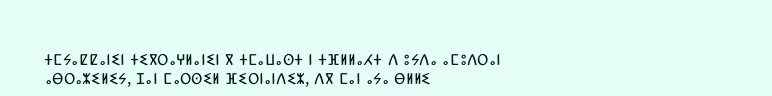ⵜⵎⵢⴰⵇⵇⴰⵏⵉⵏ ⵜⵉⴳⵔⴰⵖⵍⴰⵏⵉⵏ ⴳ ⵜⵎⴰⵡⴰⵙⵜ ⵏ ⵜⴼⵍⵍⴰⵃⵜ ⴷ ⵓⵢⴷⴰ ⴰⵎⵓⴷⵔⴰⵏ ⴰⴱⵔⴰⵣⵉⵍⵉⵢ, ⵊⴰⵏ ⵎⴰⵔⵙⵉⵍ ⴼⵉⵔⵏⴰⵏⴷⵉⵣ, ⴷⴳ ⵎⴰⵏ ⴰⵢⴰ ⴱⵍⵍⵉ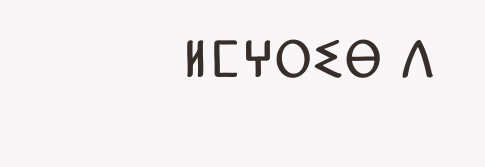ⵍⵎⵖⵔⵉⴱ ⴷ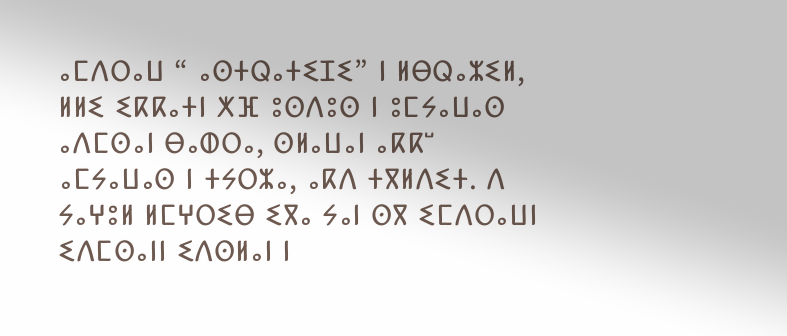ⴰⵎⴷⵔⴰⵡ “ ⴰⵙⵜⵕⴰⵜⵉⵊⵉ” ⵏ ⵍⴱⵕⴰⵣⵉⵍ, ⵍⵍⵉ ⵉⴽⴽⴰⵜⵏ ⵅⴼ ⵓⵙⴷⵓⵙ ⵏ ⵓⵎⵢⴰⵡⴰⵙ ⴰⴷⵎⵙⴰⵏ ⴱⴰⵀⵔⴰ, ⵙⵍⴰⵡⴰⵏ ⴰⴽⴽⵯ ⴰⵎⵢⴰⵡⴰⵙ ⵏ ⵜⵢⵔⵣⴰ, ⴰⴽⴷ ⵜⴳⵍⴷⵉⵜ. ⴷ ⵢⴰⵖⵓⵍ ⵍⵎⵖⵔⵉⴱ ⵉⴳⴰ ⵢⴰⵏ ⵙⴳ ⵉⵎⴷⵔⴰⵡⵏ ⵉⴷⵎⵙⴰⵏⵏ ⵉⴷⵙⵍⴰⵏ ⵏ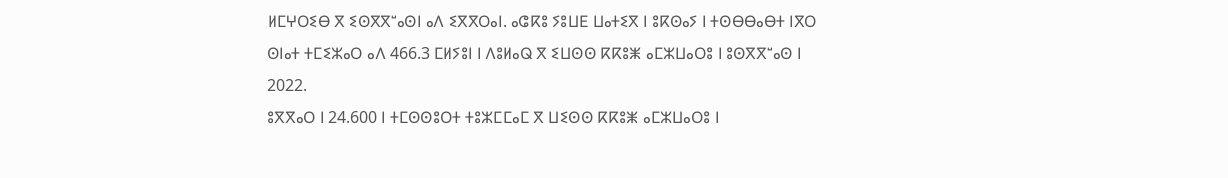ⵍⵎⵖⵔⵉⴱ ⴳ ⵉⵙⴳⴳⵯⴰⵙⵏ ⴰⴷ ⵉⴳⴳⵔⴰⵏ. ⴰⵛⴽⵓ ⵢⵓⵡⴹ ⵡⴰⵜⵉⴳ ⵏ ⵓⴽⵙⴰⵢ ⵏ ⵜⵙⴱⴱⴰⴱⵜ ⵏⴳⵔ ⵙⵏⴰⵜ ⵜⵎⵉⵣⴰⵔ ⴰⴷ 466.3 ⵎⵍⵢⵓⵏ ⵏ ⴷⵓⵍⴰⵕ ⴳ ⵉⵡⵙⵙ ⴽⴽⵓⵥ ⴰⵎⵣⵡⴰⵔⵓ ⵏ ⵓⵙⴳⴳⵯⴰⵙ ⵏ 2022.
ⵓⴳⴳⴰⵔ ⵏ 24.600 ⵏ ⵜⵎⵙⵙⵓⵔⵜ ⵜⵓⵣⵎⵎⴰⵎ ⴳ ⵡⵉⵙⵙ ⴽⴽⵓⵥ ⴰⵎⵣⵡⴰⵔⵓ ⵏ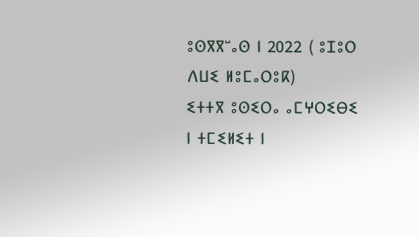ⵓⵙⴳⴳⵯⴰⵙ ⵏ 2022 ( ⵓⵊⵓⵔ ⴷⵡⵉ ⵍⵓⵎⴰⵔⵓⴽ)
ⵉⵜⵜⴳ ⵓⵙⵉⵔⴰ ⴰⵎⵖⵔⵉⴱⵉ ⵏ ⵜⵎⵉⵍⵉⵜ ⵏ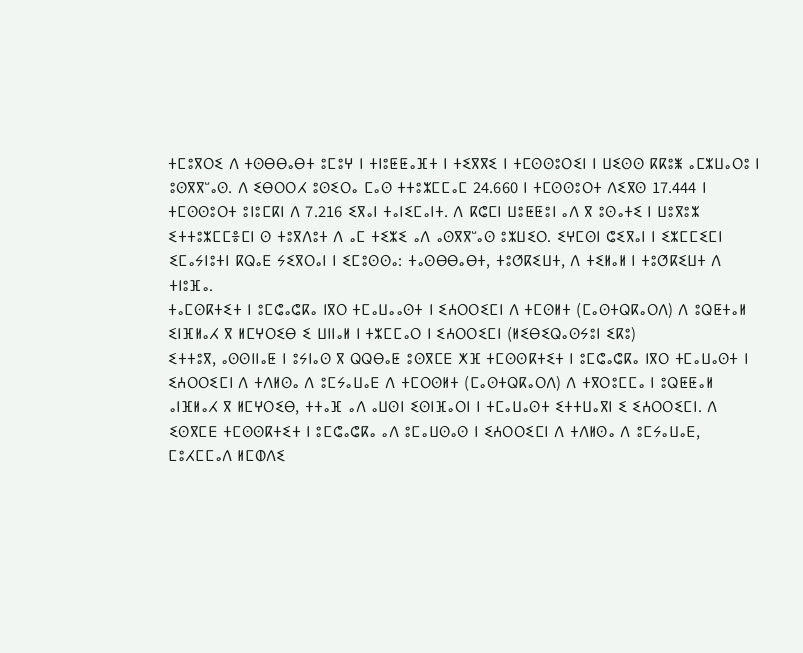ⵜⵎⵓⴳⵔⵉ ⴷ ⵜⵙⴱⴱⴰⴱⵜ ⵓⵎⵓⵖ ⵏ ⵜⵏⵓⵟⵟⴰⴼⵜ ⵏ ⵜⵉⴳⴳⵉ ⵏ ⵜⵎⵙⵙⵓⵔⵉⵏ ⵏ ⵡⵉⵙⵙ ⴽⴽⵓⵥ ⴰⵎⵣⵡⴰⵔⵓ ⵏ ⵓⵙⴳⴳⵯⴰⵙ. ⴷ ⵉⴱⵔⵔⵃ ⵓⵙⵉⵔⴰ ⵎⴰⵙ ⵜⵜⵓⵣⵎⵎⴰⵎ 24.660 ⵏ ⵜⵎⵙⵙⵓⵔⵜ ⴷⵉⴳⵙ 17.444 ⵏ ⵜⵎⵙⵙⵓⵔⵜ ⵓⵏⵓⵎⴽⵏ ⴷ 7.216 ⵉⴳⴰⵏ ⵜⴰⵏⵉⵎⴰⵏⵜ. ⴷ ⴽⵛⵎⵏ ⵡⵓⵟⵟⵓⵏ ⴰⴷ ⴳ ⵓⵙⴰⵜⵉ ⵏ ⵡⵓⴳⵓⵣ ⵉⵜⵜⵓⵣⵎⵎⴻⵎⵏ ⵙ ⵜⵓⴳⴷⵓⵜ ⴷ ⴰⵎ ⵜⵉⵣⵉ ⴰⴷ ⴰⵙⴳⴳⵯⴰⵙ ⵓⵣⵡⵉⵔ. ⵉⵖⵎⵙⵏ ⵛⵉⴳⴰⵏ ⵏ ⵉⵣⵎⵎⵉⵎⵏ ⵉⵎⴰⵢⵏⵓⵜⵏ ⴽⵕⴰⴹ ⵢⵉⴳⵔⴰⵏ ⵏ ⵉⵎⵓⵙⵙⴰ: ⵜⴰⵙⴱⴱⴰⴱⵜ, ⵜⵓⵚⴽⵉⵡⵜ, ⴷ ⵜⵉⵍⴰⵍ ⵏ ⵜⵓⵚⴽⵉⵡⵜ ⴷ ⵜⵏⵓⴼⴰ.
ⵜⴰⵎⵙⴽⵜⵉⵜ ⵏ ⵓⵎⵛⴰⵛⴽⴰ ⵏⴳⵔ ⵜⵎⴰⵡⴰⴰⵙⵜ ⵏ ⵉⵄⵔⵔⵉⵎⵏ ⴷ ⵜⵎⵙⵍⵜ (ⵎⴰⵙⵜⵕⴽⴰⵔⴷ) ⴷ ⵓⵕⵟⵜⴰⵍ ⵉⵏⴼⵍⴰⵃ ⴳ ⵍⵎⵖⵔⵉⴱ ⵉ ⵡⵏⵏⴰⵍ ⵏ ⵜⵣⵎⵎⴰⵔ ⵏ ⵉⵄⵔⵔⵉⵎⵏ (ⵍⵉⴱⵉⵕⴰⵙⵢⵓⵏ ⵉⴽⵓ)
ⵉⵜⵜⵓⴳ, ⴰⵙⵙⵏⵏⴰⵟ ⵏ ⵓⵢⵏⴰⵙ ⴳ ⵕⵕⴱⴰⵟ ⵓⵙⴳⵎⴹ ⵅⴼ ⵜⵎⵙⵙⴽⵜⵉⵜ ⵏ ⵓⵎⵛⴰⵛⴽⴰ ⵏⴳⵔ ⵜⵎⴰⵡⴰⵙⵜ ⵏ ⵉⵄⵔⵔⵉⵎⵏ ⴷ ⵜⴷⵍⵙⴰ ⴷ ⵓⵎⵢⴰⵡⴰⴹ ⴷ ⵜⵎⵔⵙⵍⵜ (ⵎⴰⵙⵜⵕⴽⴰⵔⴷ) ⴷ ⵜⴳⵔⵓⵎⵎⴰ ⵏ ⵓⵕⵟⵟⴰⵍ ⴰⵏⴼⵍⴰⵃ ⴳ ⵍⵎⵖⵔⵉⴱ, ⵜⵜⴰⴼ ⴰⴷ ⴰⵡⵙⵏ ⵉⵙⵏⴼⴰⵔⵏ ⵏ ⵜⵎⴰⵡⴰⵙⵜ ⵉⵜⵜⵡⴰⴳⵏ ⵉ ⵉⵄⵔⵔⵉⵎⵏ. ⴷ ⵉⵙⴳⵎⴹ ⵜⵎⵙⵙⴽⵜⵉⵜ ⵏ ⵓⵎⵛⴰⵛⴽⴰ ⴰⴷ ⵓⵎⴰⵡⵙⴰⵙ ⵏ ⵉⵄⵔⵔⵉⵎⵏ ⴷ ⵜⴷⵍⵙⴰ ⴷ ⵓⵎⵢⴰⵡⴰⴹ, ⵎⵓⵃⵎⵎⴰⴷ ⵍⵎⵀⴷⵉ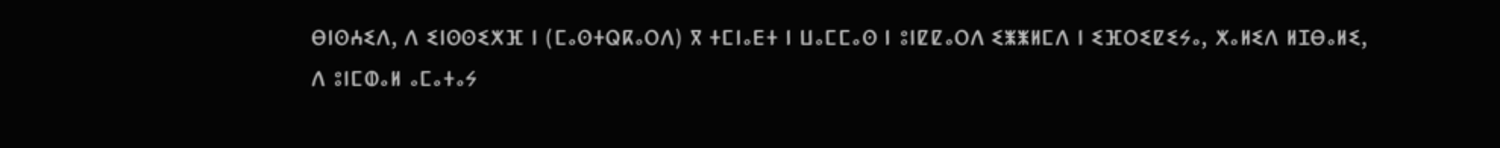ⴱⵏⵙⵄⵉⴷ, ⴷ ⵉⵏⵙⵙⵉⵅⴼ ⵏ (ⵎⴰⵙⵜⵕⴽⴰⵔⴷ) ⴳ ⵜⵎⵏⴰⴹⵜ ⵏ ⵡⴰⵎⵎⴰⵙ ⵏ ⵓⵏⵇⵇⴰⵔⴷ ⵉⵥⵥⵍⵎⴷ ⵏ ⵉⴼⵔⵉⵇⵉⵢⴰ, ⵅⴰⵍⵉⴷ ⵍⵊⴱⴰⵍⵉ, ⴷ ⵓⵏⵎⵀⴰⵍ ⴰⵎⴰⵜⴰⵢ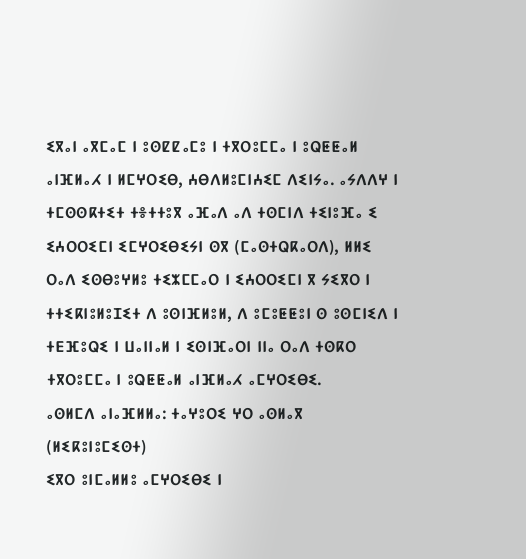ⵉⴳⴰⵏ ⴰⴳⵎⴰⵎ ⵏ ⵓⵙⵇⵇⴰⵎⵓ ⵏ ⵜⴳⵔⵓⵎⵎⴰ ⵏ ⵓⵕⵟⵟⴰⵍ ⴰⵏⴼⵍⴰⵃ ⵏ ⵍⵎⵖⵔⵉⴱ, ⵄⴱⴷⵍⵓⵎⵏⵄⵉⵎ ⴷⵉⵏⵢⴰ. ⴰⵢⴷⴷⵖ ⵏ ⵜⵎⵙⵙⴽⵜⵉⵜ ⵜⴻⵜⵜⵓⴳ ⴰⴼⴰⴷ ⴰⴷ ⵜⵙⵎⵏⴷ ⵜⵉⵏⵓⴼⴰ ⵉ ⵉⵄⵔⵔⵉⵎⵏ ⵉⵎⵖⵔⵉⴱⵉⵢⵏ ⵙⴳ (ⵎⴰⵙⵜⵕⴽⴰⵔⴷ), ⵍⵍⵉ ⵔⴰⴷ ⵉⵙⴱⵓⵖⵍⵓ ⵜⵉⵣⵎⵎⴰⵔ ⵏ ⵉⵄⵔⵔⵉⵎⵏ ⴳ ⵢⵉⴳⵔ ⵏ ⵜⵜⵉⴽⵏⵓⵍⵓⵊⵉⵜ ⴷ ⵓⵙⵏⴼⵍⵓⵍ, ⴷ ⵓⵎⵓⵟⵟⵓⵏ ⵙ ⵓⵙⵎⵏⵉⴷ ⵏ ⵜⴹⴼⵓⵕⵉ ⵏ ⵡⴰⵏⵏⴰⵍ ⵏ ⵉⵙⵏⴼⴰⵔⵏ ⵏⵏⴰ ⵔⴰⴷ ⵜⵙⴽⵔ ⵜⴳⵔⵓⵎⵎⴰ ⵏ ⵓⵕⵟⵟⴰⵍ ⴰⵏⴼⵍⴰⵃ ⴰⵎⵖⵔⵉⴱⵉ.
ⴰⵙⵍⵎⴷ ⴰⵏⴰⴼⵍⵍⴰ: ⵜⴰⵖⵓⵔⵉ ⵖⵔ ⴰⵙⵍⴰⴳ (ⵍⵉⴽⵓⵏⵓⵎⵉⵙⵜ)
ⵉⴳⵔ ⵓⵏⵎⴰⵍⵍⵓ ⴰⵎⵖⵔⵉⴱⵉ ⵏ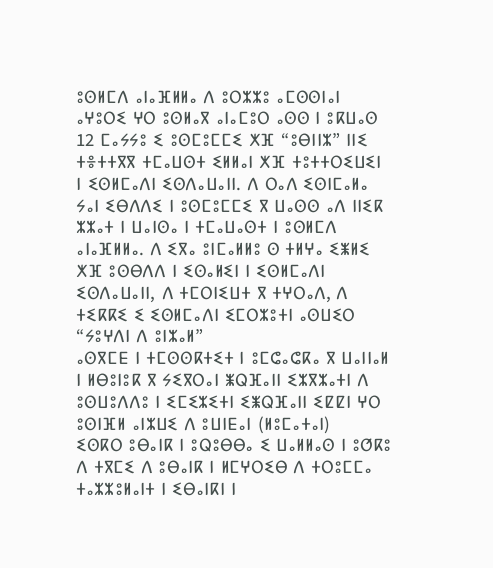ⵓⵙⵍⵎⴷ ⴰⵏⴰⴼⵍⵍⴰ ⴷ ⵓⵔⵣⵣⵓ ⴰⵎⵙⵙⵏⴰⵏ ⴰⵖⵓⵔⵉ ⵖⵔ ⵓⵙⵍⴰⴳ ⴰⵏⴰⵎⵓⵔ ⴰⵙⵙ ⵏ ⵓⴽⵡⴰⵙ 12 ⵎⴰⵢⵢⵓ ⵉ ⵓⵙⵎⵓⵎⵎⵉ ⵅⴼ “ⵓⴱⵏⵏⵣ” ⵏⵏⵉ ⵜⴻⵜⵜⴳⴳ ⵜⵎⴰⵡⵙⵜ ⵉⵍⵍⴰⵏ ⵅⴼ ⵜⵓⵜⵜⵔⵉⵡⵉⵏ ⵏ ⵉⵙⵍⵎⴰⴷⵏ ⵉⵙⴷⴰⵡⴰⵏⵏ. ⴷ ⵔⴰⴷ ⵉⵙⵏⵎⴰⵍⴰ ⵢⴰⵏ ⵉⴱⴷⴷⵉ ⵏ ⵓⵙⵎⵓⵎⵎⵉ ⴳ ⵡⴰⵙⵙ ⴰⴷ ⵏⵏⵉⴽ ⵣⵣⴰⵜ ⵏ ⵡⴰⵏⵙⴰ ⵏ ⵜⵎⴰⵡⴰⵙⵜ ⵏ ⵓⵙⵍⵎⴷ ⴰⵏⴰⴼⵍⵍⴰ. ⴷ ⵉⴳⴰ ⵓⵏⵎⴰⵍⵍⵓ ⵙ ⵜⵍⵖⴰ ⵉⵥⵍⵉ ⵅⴼ ⵓⵙⴱⴷⴷ ⵏ ⵉⵙⴰⵍⵉⵏ ⵏ ⵉⵙⵍⵎⴰⴷⵏ ⵉⵙⴷⴰⵡⴰⵏⵏ, ⴷ ⵜⵎⵔⵏⵉⵡⵜ ⴳ ⵜⵖⵔⴰⴷ, ⴷ ⵜⵉⴽⴽⵉ ⵉ ⵉⵙⵍⵎⴰⴷⵏ ⵉⵎⵔⵣⵓⵜⵏ ⴰⵙⵡⵉⵔ “ⵢⵓⵖⴷⵏ ⴷ ⵓⵏⵣⴰⵍ”
ⴰⵙⴳⵎⴹ ⵏ ⵜⵎⵙⵙⴽⵜⵉⵜ ⵏ ⵓⵎⵛⴰⵛⴽⴰ ⴳ ⵡⴰⵏⵏⴰⵍ ⵏ ⵍⴱⵓⵏⵓⴽ ⴳ ⵢⵉⴳⵔⴰⵏ ⵥⵕⴼⴰⵏⵏ ⵉⵣⴳⵣⴰⵜⵏ ⴷ ⵓⵙⵡⵓⴷⴷⵓ ⵏ ⵉⵎⵉⵣⵉⵜⵏ ⵉⵥⵕⴼⴰⵏⵏ ⵉⵇⵇⵏ ⵖⵔ ⵓⵙⵏⴼⵍ ⴰⵏⵣⵡⵉ ⴷ ⵓⵡⵏⴹⴰⵏ (ⵍⵓⵎⴰⵜⴰⵏ)
ⵉⵙⴽⵔ ⵓⴱⴰⵏⴽ ⵏ ⵓⵕⵓⴱⴱⴰ ⵉ ⵡⴰⵍⵍⴰⵙ ⵏ ⵓⵚⴽⵓ ⴷ ⵜⴳⵎⵉ ⴷ ⵓⴱⴰⵏⴽ ⵏ ⵍⵎⵖⵔⵉⴱ ⴷ ⵜⵔⵓⵎⵎⴰ ⵜⴰⵣⵣⵓⵍⴰⵏⵜ ⵏ ⵉⴱⴰⵏⴽⵏ ⵏ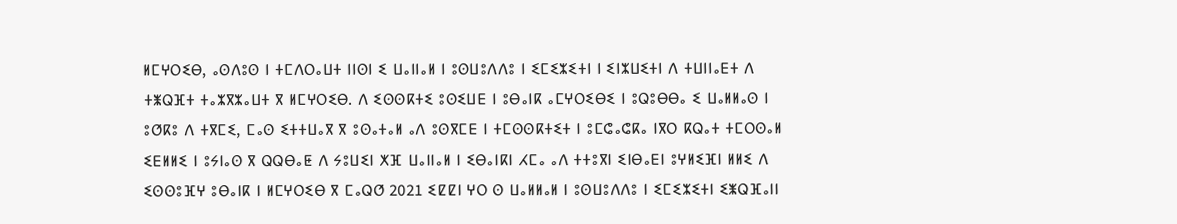ⵍⵎⵖⵔⵉⴱ, ⴰⵙⴷⵓⵙ ⵏ ⵜⵎⴷⵔⴰⵡⵜ ⵏⵏⵙⵏ ⵉ ⵡⴰⵏⵏⴰⵍ ⵏ ⵓⵙⵡⵓⴷⴷⵓ ⵏ ⵉⵎⵉⵣⵉⵜⵏ ⵏ ⵉⵏⵣⵡⵉⵜⵏ ⴷ ⵜⵡⵏⵏⴰⴹⵜ ⴷ ⵜⵥⵕⴼⵜ ⵜⴰⵣⴳⵣⴰⵡⵜ ⴳ ⵍⵎⵖⵔⵉⴱ. ⴷ ⵉⵙⵙⴽⵜⵉ ⵓⵙⵉⵡⴹ ⵏ ⵓⴱⴰⵏⴽ ⴰⵎⵖⵔⵉⴱⵉ ⵏ ⵓⵕⵓⴱⴱⴰ ⵉ ⵡⴰⵍⵍⴰⵙ ⵏ ⵓⵚⴽⵓ ⴷ ⵜⴳⵎⵉ, ⵎⴰⵙ ⵉⵜⵜⵡⴰⴳ ⴳ ⵓⵙⴰⵜⴰⵍ ⴰⴷ ⵓⵙⴳⵎⴹ ⵏ ⵜⵎⵙⵙⴽⵜⵉⵜ ⵏ ⵓⵎⵛⴰⵛⴽⴰ ⵏⴳⵔ ⴽⵕⴰⵜ ⵜⵎⵔⵙⴰⵍ ⵉⴹⵍⵍⵉ ⵏ ⵓⵢⵏⴰⵙ ⴳ ⵕⵕⴱⴰⵟ ⴷ ⵢⵓⵡⵉⵏ ⵅⴼ ⵡⴰⵏⵏⴰⵍ ⵏ ⵉⴱⴰⵏⴽⵏ ⵃⵎⴰ ⴰⴷ ⵜⵜⵓⴳⵏ ⵉⵏⴱⴰⴹⵏ ⵓⵖⵍⵉⴼⵏ ⵍⵍⵉ ⴷ ⵉⵙⵙⵓⴼⵖ ⵓⴱⴰⵏⴽ ⵏ ⵍⵎⵖⵔⵉⴱ ⴳ ⵎⴰⵕⵚ 2021 ⵉⵇⵇⵏ ⵖⵔ ⵙ ⵡⴰⵍⵍⴰⵍ ⵏ ⵓⵙⵡⵓⴷⴷⵓ ⵏ ⵉⵎⵉⵣⵉⵜⵏ ⵉⵥⵕⴼⴰⵏⵏ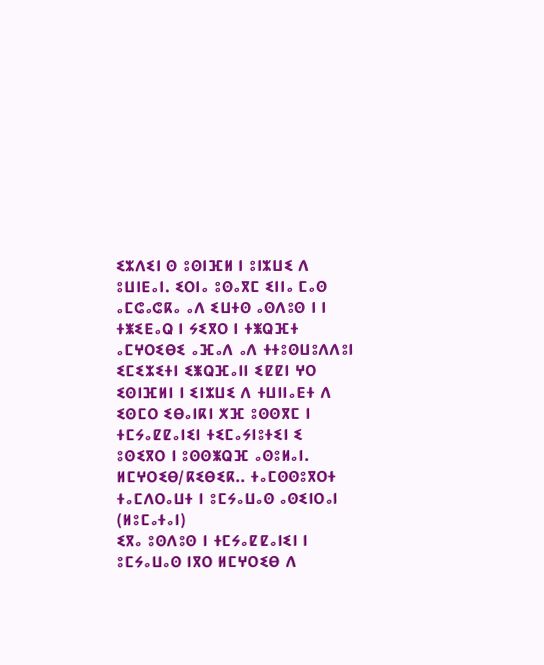ⵉⵣⴷⵉⵏ ⵙ ⵓⵙⵏⴼⵍ ⵏ ⵓⵏⵣⵡⵉ ⴷ ⵓⵡⵏⴹⴰⵏ. ⵉⵔⵏⴰ ⵓⵙⴰⴳⵎ ⵉⵏⵏⴰ ⵎⴰⵙ ⴰⵎⵛⴰⵛⴽⴰ ⴰⴷ ⵉⵡⵜⵙ ⴰⵙⴷⵓⵙ ⵏ ⵏ ⵜⵥⵉⴹⴰⵕ ⵏ ⵢⵉⴳⵔ ⵏ ⵜⵥⵕⴼⵜ ⴰⵎⵖⵔⵉⴱⵉ ⴰⴼⴰⴷ ⴰⴷ ⵜⵜⵓⵙⵡⵓⴷⴷⵓⵏ ⵉⵎⵉⵣⵉⵜⵏ ⵉⵥⵕⴼⴰⵏⵏ ⵉⵇⵇⵏ ⵖⵔ ⵉⵙⵏⴼⵍⵏ ⵏ ⵉⵏⵣⵡⵉ ⴷ ⵜⵡⵏⵏⴰⴹⵜ ⴷ ⵉⵙⵎⵔ ⵉⴱⴰⵏⴽⵏ ⵅⴼ ⵓⵙⵙⴳⵎ ⵏ ⵜⵎⵢⴰⵇⵇⴰⵏⵉⵏ ⵜⵉⵎⴰⵢⵏⵓⵜⵉⵏ ⵉ ⵓⵙⵉⴳⵔ ⵏ ⵓⵙⵙⵥⵕⴼ ⴰⵙⵓⵍⴰⵏ.
ⵍⵎⵖⵔⵉⴱ/ⴽⵉⴱⵉⴽ.. ⵜⴰⵎⵙⵙⵓⴳⵔⵜ ⵜⴰⵎⴷⵔⴰⵡⵜ ⵏ ⵓⵎⵢⴰⵡⴰⵙ ⴰⵙⵉⵏⵔⴰⵏ (ⵍⵓⵎⴰⵜⴰⵏ)
ⵉⴳⴰ ⵓⵙⴷⵓⵙ ⵏ ⵜⵎⵢⴰⵇⵇⴰⵏⵉⵏ ⵏ ⵓⵎⵢⴰⵡⴰⵙ ⵏⴳⵔ ⵍⵎⵖⵔⵉⴱ ⴷ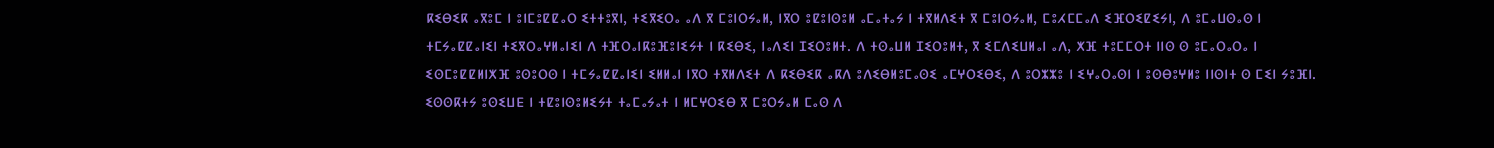ⴽⵉⴱⵉⴽ ⴰⴳⵓⵎ ⵏ ⵓⵏⵎⵓⵇⵇⴰⵔ ⵉⵜⵜⵓⴳⵏ, ⵜⵉⴳⵉⵔⴰ ⴰⴷ ⴳ ⵎⵓⵏⵔⵢⴰⵍ, ⵏⴳⵔ ⵓⵇⵓⵏⵙⵓⵍ ⴰⵎⴰⵜⴰⵢ ⵏ ⵜⴳⵍⴷⵉⵜ ⴳ ⵎⵓⵏⵔⵢⴰⵍ, ⵎⵓⵃⵎⵎⴰⴷ ⵉⴼⵔⵉⵇⵉⵢⵏ, ⴷ ⵓⵎⴰⵡⵙⴰⵙ ⵏ ⵜⵎⵢⴰⵇⵇⴰⵏⵉⵏ ⵜⵉⴳⵔⴰⵖⵍⴰⵏⵉⵏ ⴷ ⵜⴼⵔⴰⵏⴽⵓⴼⵓⵏⵉⵢⵜ ⵏ ⴽⵉⴱⵉ, ⵏⴰⴷⵉⵏ ⵊⵉⵔⵓⵍⵜ. ⴷ ⵜⵙⴰⵡⵍ ⵊⵉⵔⵓⵍⵜ, ⴳ ⵉⵎⴷⵉⵡⵍⴰⵏ ⴰⴷ, ⵅⴼ ⵜⵓⵎⵎⵔⵜ ⵏⵏⵙ ⵙ ⵓⵎⴰⵔⴰⵔⴰ ⵏ ⵉⵙⵎⵓⵇⵇⵍⵏⵅⴼ ⵓⵙⵓⵔⵙ ⵏ ⵜⵎⵢⴰⵇⵇⴰⵏⵉⵏ ⵉⵍⵍⴰⵏ ⵏⴳⵔ ⵜⴳⵍⴷⵉⵜ ⴷ ⴽⵉⴱⵉⴽ ⴰⴽⴷ ⵓⴷⵉⴱⵍⵓⵎⴰⵙⵉ ⴰⵎⵖⵔⵉⴱⵉ, ⴷ ⵓⵔⵣⵣⵓ ⵏ ⵉⵖⴰⵔⴰⵙⵏ ⵏ ⵓⵙⴱⵓⵖⵍⵓ ⵏⵏⵙⵏⵜ ⵙ ⵎⵉⵏ ⵢⵓⴼⵏ. ⵉⵙⵙⴽⵜⵢ ⵓⵙⵉⵡⴹ ⵏ ⵜⵇⵓⵏⵙⵓⵍⵉⵢⵜ ⵜⴰⵎⴰⵢⴰⵜ ⵏ ⵍⵎⵖⵔⵉⴱ ⴳ ⵎⵓⵔⵢⴰⵍ ⵎⴰⵙ ⴷ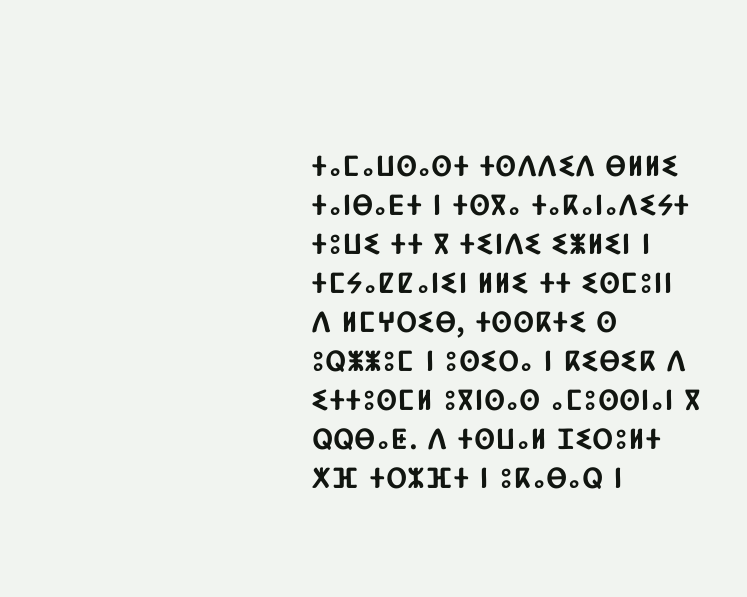ⵜⴰⵎⴰⵡⵙⴰⵙⵜ ⵜⵙⴷⴷⵉⴷ ⴱⵍⵍⵉ ⵜⴰⵏⴱⴰⴹⵜ ⵏ ⵜⵙⴳⴰ ⵜⴰⴽⴰⵏⴰⴷⵉⵢⵜ ⵜⵓⵡⵉ ⵜⵜ ⴳ ⵜⵉⵏⴷⵉ ⵉⵥⵍⵉⵏ ⵏ ⵜⵎⵢⴰⵇⵇⴰⵏⵉⵏ ⵍⵍⵉ ⵜⵜ ⵉⵙⵎⵓⵏⵏ ⴷ ⵍⵎⵖⵔⵉⴱ, ⵜⵙⵙⴽⵜⵉ ⵙ ⵓⵕⵥⵥⵓⵎ ⵏ ⵓⵙⵉⵔⴰ ⵏ ⴽⵉⴱⵉⴽ ⴷ ⵉⵜⵜⵓⵙⵎⵍ ⵓⴳⵏⵙⴰⵙ ⴰⵎⵓⵙⵙⵏⴰⵏ ⴳ ⵕⵕⴱⴰⵟ. ⴷ ⵜⵙⵡⴰⵍ ⵊⵉⵔⵓⵍⵜ ⵅⴼ ⵜⵔⵣⴼⵜ ⵏ ⵓⴽⴰⴱⴰⵕ ⵏ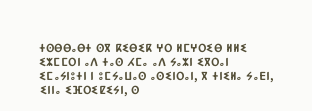ⵜⵙⴱⴱⴰⴱⵜ ⵙⴳ ⴽⵉⴱⵉⴽ ⵖⵔ ⵍⵎⵖⵔⵉⴱ ⵍⵍⵉ ⵉⵣⵎⵎⵔⵏ ⴰⴷ ⵜⴰⵙ ⵃⵎⴰ ⴰⴷ ⵢⴰⵣⵏ ⵉⴳⵔⴰⵏ ⵉⵎⴰⵢⵏⵓⵜⵏ ⵏ ⵓⵎⵢⴰⵡⴰⵙ ⴰⵙⵉⵏⵔⴰⵏ, ⴳ ⵜⵏⵉⵍⴰ ⵢⴰⴹⵏ, ⵉⵏⵏⴰ ⵉⴼⵔⵉⵇⵉⵢⵏ, ⵙ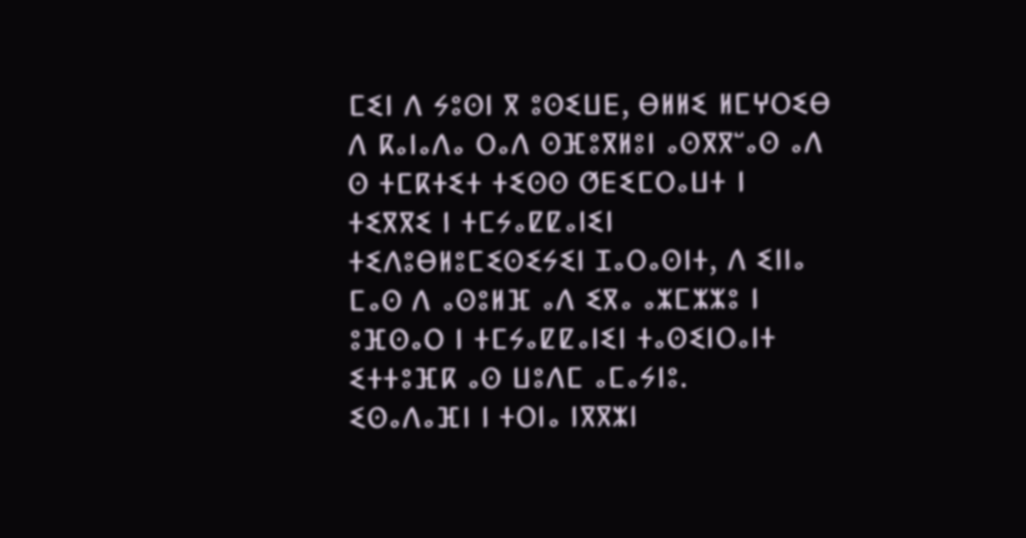ⵎⵉⵏ ⴷ ⵢⵓⵙⵏ ⴳ ⵓⵙⵉⵡⴹ, ⴱⵍⵍⵉ ⵍⵎⵖⵔⵉⴱ ⴷ ⴽⴰⵏⴰⴷⴰ ⵔⴰⴷ ⵙⴼⵓⴳⵍⵓⵏ ⴰⵙⴳⴳⵯⴰⵙ ⴰⴷ ⵙ ⵜⵎⴽⵜⵉⵜ ⵜⵉⵙⵙ ⵚⴹⵉⵎⵔⴰⵡⵜ ⵏ ⵜⵉⴳⴳⵉ ⵏ ⵜⵎⵢⴰⵇⵇⴰⵏⵉⵏ ⵜⵉⴷⵓⴱⵍⵓⵎⵉⵙⵉⵢⵉⵏ ⵊⴰⵔⴰⵙⵏⵜ, ⴷ ⵉⵏⵏⴰ ⵎⴰⵙ ⴷ ⴰⵙⵓⵍⴼ ⴰⴷ ⵉⴳⴰ ⴰⵣⵎⵣⵣⵓ ⵏ ⵓⴼⵙⴰⵔ ⵏ ⵜⵎⵢⴰⵇⵇⴰⵏⵉⵏ ⵜⴰⵙⵉⵏⵔⴰⵏⵜ ⵉⵜⵜⵓⴼⴽ ⴰⵙ ⵡⵓⴷⵎ ⴰⵎⴰⵢⵏⵓ.
ⵉⵙⴰⴷⴰⴼⵏ ⵏ ⵜⵔⵏⴰ ⵏⴳⴳⵣⵏ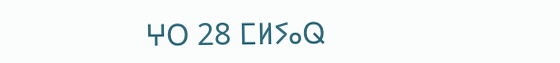ⵖⵔ 28 ⵎⵍⵢⴰⵕ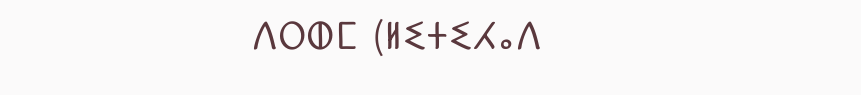ⴷⵔⵀⵎ (ⵍⵉⵜⵉⵃⴰⴷ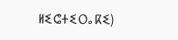ⵍⵉⵛⵜⵉⵔⴰⴽⵉ)